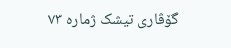گۆڤاری تیشک ژمارە ٧٣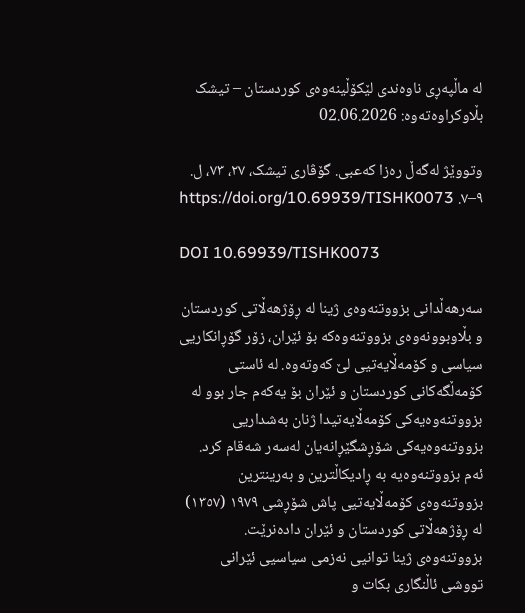لە ماڵپەڕی ناوەندی لێکۆڵینەوەی کوردستان – تیشک بڵاوکراوەتەوە: 02.06.2026

وتووێژ لەگەڵ رەزا کەعبی. گۆڤاری تیشک، ٢٧، ٧٣، ل. ٩–٧. https://doi.org/10.69939/TISHK0073

DOI 10.69939/TISHK0073

سەرهەڵدانی بزووتنەوەی ژینا لە ڕۆژهەڵاتی کوردستان و بڵاوبوونەوەی بزووتنەوەکە بۆ ئێران، زۆر گۆڕانکاریی سیاسی و کۆمەڵایەتیی لێ کەوتەوە. لە ئاستی کۆمەڵگەکانی کوردستان و ئێران بۆ یەکەم جار بوو لە بزووتنەوەیەکی کۆمەڵایەتیدا ژنان بەشداریی بزووتنەوەیەکی شۆڕشگێڕانەیان لەسەر شەقام کرد. ئەم بزووتنەوەیە بە ڕادیکاڵترین و بەرینترین بزووتنەوەی کۆمەڵایەتیی پاش شۆڕشی ١٩٧٩ (١٣٥٧) لە ڕۆژهەڵاتی کوردستان و ئێران دادەنرێت. بزووتنەوەی ژینا توانیی نەزمی سیاسیی ئێرانی تووشی ئاڵنگاری بکات و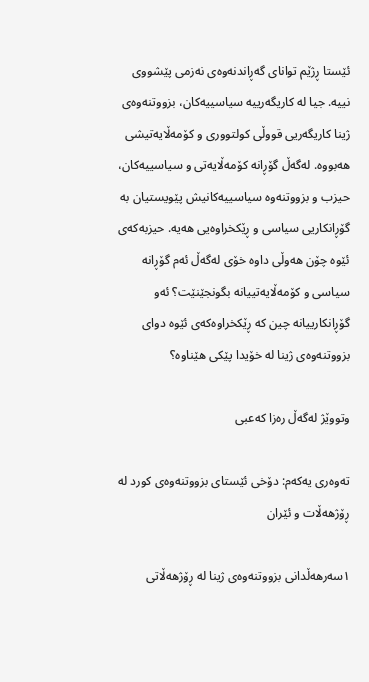ئێستا ڕژێم توانای گەڕاندنەوەی نەزمی پێشووی نییە. جیا لە کاریگەرییە سیاسییەکان، بزووتنەوەی ژینا کاریگەریی قووڵی کولتووری و کۆمەڵایەتیشی هەبووە. لەگەڵ گۆڕانە کۆمەڵایەتی و سیاسییەکان، حیزب و بزووتنەوە سیاسییەکانیش پێویستیان بە گۆڕانکاریی سیاسی و ڕێکخراوەیی هەیە. حیزبەکەی ئێوە چۆن هەوڵی داوە خۆی لەگەڵ ئەم گۆڕانە سیاسی و کۆمەڵایەتییانە بگونجێنێت؟ ئەو گۆڕانکارییانە چین کە ڕێکخراوەکەی ئێوە دوای بزووتنەوەی ژینا لە خۆیدا پێکی هێناوە؟

وتووێژ لەگەڵ رەزا کەعبی

تەوەری یەکەم: دۆخی ئێستای بزووتنەوەی کورد لە ڕۆژهەڵات و ئێران

١سەرهەڵدانی بزووتنەوەی ژینا لە ڕۆژهەڵاتی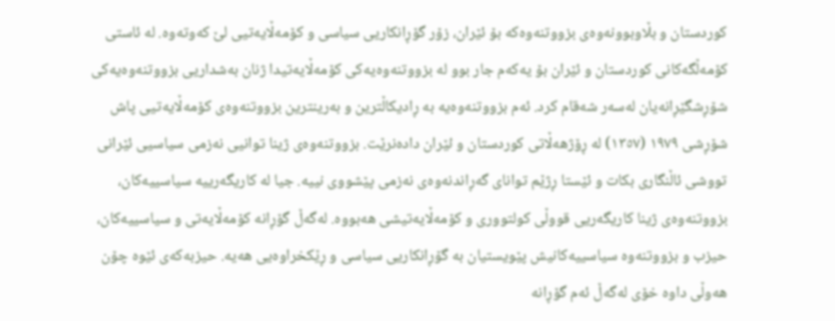کوردستان و بڵاوبوونەوەی بزووتنەوەکە بۆ ئێران، زۆر گۆڕانکاریی سیاسی و کۆمەڵایەتیی لێ کەوتەوە. لە ئاستی کۆمەڵگەکانی کوردستان و ئێران بۆ یەکەم جار بوو لە بزووتنەوەیەکی کۆمەڵایەتیدا ژنان بەشداریی بزووتنەوەیەکی شۆڕشگێڕانەیان لەسەر شەقام کرد. ئەم بزووتنەوەیە بە ڕادیکاڵترین و بەرینترین بزووتنەوەی کۆمەڵایەتیی پاش شۆڕشی ١٩٧٩ (١٣٥٧) لە ڕۆژهەڵاتی کوردستان و ئێران دادەنرێت. بزووتنەوەی ژینا توانیی نەزمی سیاسیی ئێرانی تووشی ئاڵنگاری بکات و ئێستا ڕژێم توانای گەڕاندنەوەی نەزمی پێشووی نییە. جیا لە کاریگەرییە سیاسییەکان، بزووتنەوەی ژینا کاریگەریی قووڵی کولتووری و کۆمەڵایەتیشی هەبووە. لەگەڵ گۆڕانە کۆمەڵایەتی و سیاسییەکان، حیزب و بزووتنەوە سیاسییەکانیش پێویستیان بە گۆڕانکاریی سیاسی و ڕێکخراوەیی هەیە. حیزبەکەی ئێوە چۆن هەوڵی داوە خۆی لەگەڵ ئەم گۆڕانە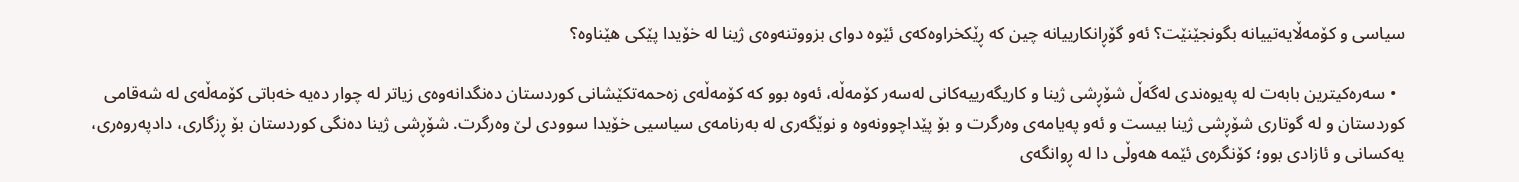سیاسی و کۆمەڵایەتییانە بگونجێنێت؟ ئەو گۆڕانکارییانە چین کە ڕێکخراوەکەی ئێوە دوای بزووتنەوەی ژینا لە خۆیدا پێکی هێناوە؟

  • سەرەکیترین بابەت لە پەیوەندی لەگەڵ شۆڕشی ژینا و کاریگەرییەکانی لەسەر کۆمەڵە، ئەوە بوو کە کۆمەڵەی زەحمەتکێشانی کوردستان دەنگدانەوەی زیاتر لە چوار دەیە خەباتی کۆمەڵەی لە شەقامی کوردستان و لە گوتاری شۆڕشی ژینا بیست و ئەو پەیامەی وەرگرت و بۆ پێداچوونەوە و نوێگەری لە بەرنامەی سیاسیی خۆیدا سوودی لێ وەرگرت. شۆڕشی ژینا دەنگی کوردستان بۆ ڕزگاری، دادپەروەری، یەکسانی و ئازادی بوو؛ کۆنگرەی ئێمە هەوڵی دا لە ڕوانگەی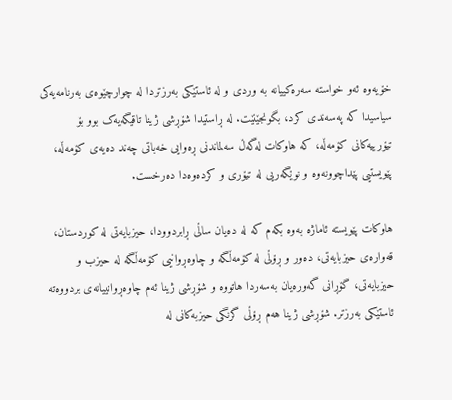خۆیەوە ئەو خواستە سەرەکییانە بە وردی و لە ئاستێکی بەرزتردا لە چوارچێوەی بەرنامەیەکی سیاسیدا کە پەسەندی کرد، بگونجێنێت. لە ڕاستیدا شۆڕشی ژینا تاقیگەیەک بوو بۆ تیۆرییەکانی کۆمەڵە، کە هاوکات لەگەڵ سەلماندنی ڕەوایی خەباتی چەند دەیەی کۆمەڵە، پێویستیی پێداچوونەوە و نوێگەریی لە تیۆری و کردەوەدا دەرخست.

هاوکات پێویستە ئاماژە بەوە بکەم کە لە دەیان ساڵی ڕابردوودا، حیزبایەتی لە کوردستان، قەوارەی حیزبایەتی، دەور و ڕۆڵی لە کۆمەڵگە و چاوەڕوانیی کۆمەڵگە لە حیزب و حیزبایەتی، گۆڕانی گەورەیان بەسەردا هاتووە و شۆڕشی ژینا ئەم چاوەڕوانییانەی بردووەتە ئاستێکی بەرزتر. شۆڕشی ژینا هەم ڕۆڵی گرنگی حیزبەکانی لە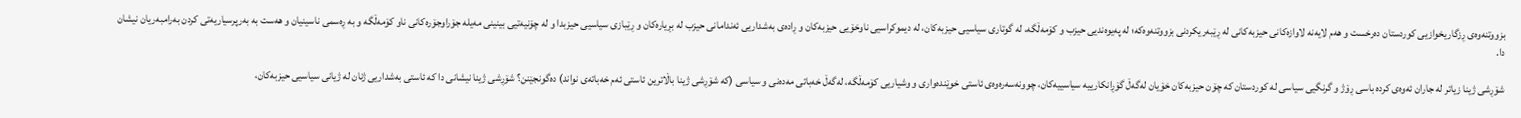بزووتنەوەی ڕزگاریخوازیی کوردستان دەرخست و هەم لایەنە لاوازەکانی حیزبەکانی لە ڕێبەریکردنی بزووتنەوەکە؛ لە پەیوەندیی حیزب و کۆمەڵگە، لە گوتاری سیاسیی حیزبەکان، لە دیموکراسیی ناوخۆیی حیزبەکان و ڕادەی بەشداریی ئەندامانی حیزب لە بڕیارەکان و ڕێبازی سیاسیی حیزبدا و لە چۆنیەتیی بینینی مەیلە جۆراوجۆرەکانی ناو کۆمەڵگە و بە ڕەسمی ناسینیان و هەست بە بەرپرسیاریەتی کردن بەرامبەریان نیشان دا.

شۆڕشی ژینا زیاتر لە جاران ئەوەی کردە باسی ڕۆژ و گرنگیی سیاسی لە کوردستان کە چۆن حیزبەکان خۆیان لەگەڵ گۆڕانکارییە سیاسییەکان، چوونەسەرەوەی ئاستی خوێندەواری و وشیاریی کۆمەڵگە، لەگەڵ خەباتی مەدەنی و سیاسی (کە شۆڕشی ژینا باڵاترین ئاستی ئەم خەباتەی نواند) دەگونجێنن؟ شۆڕشی ژینا نیشانی دا کە ئاستی بەشداریی ژنان لە ژیانی سیاسیی حیزبەکان،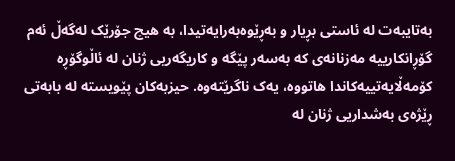بەتایبەت لە ئاستی بڕیار و بەڕێوەبەرایەتیدا، بە هیچ جۆرێک لەگەڵ ئەم گۆڕانکارییە مەزنانەی کە بەسەر پێگە و کاریگەریی ژنان لە ئاڵوگۆڕە کۆمەڵایەتییەکاندا هاتووە، یەک ناگرێتەوە. حیزبەکان پێویستە لە بابەتی ڕێژەی بەشداریی ژنان لە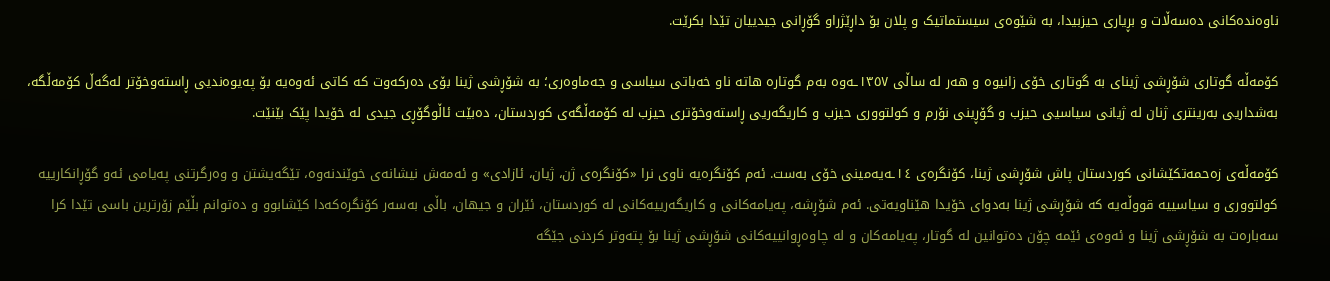ناوەندەکانی دەسەڵات و بڕیاری حیزبیدا، بە شێوەی سیستماتیک و پلان بۆ داڕێژراو گۆڕانی جیدییان تێدا بکرێت.

کۆمەڵە گوتاری شۆڕشی ژینای بە گوتاری خۆی زانیوە و هەر لە ساڵی ١٣٥٧ـەوە بەم گوتارە هاتە ناو خەباتی سیاسی و جەماوەری؛ بە شۆڕشی ژینا بۆی دەرکەوت کە کاتی ئەوەیە بۆ پەیوەندیی ڕاستەوخۆتر لەگەڵ کۆمەڵگە، بەشداریی بەرینتری ژنان لە ژیانی سیاسیی حیزب و گۆڕینی نۆرم و کولتووری حیزب و کاریگەریی ڕاستەوخۆتری حیزب لە کۆمەڵگەی کوردستان، دەبێت ئاڵوگۆڕی جیدی لە خۆیدا پێک بێنێت.

کۆمەڵەی زەحمەتکێشانی کوردستان پاش شۆڕشی ژینا، کۆنگرەی ١٤ـەیەمینی خۆی بەست. ئەم کۆنگرەیە ناوی نرا «کۆنگرەی ژن، ژیان، ئازادی» و ئەمەش نیشانەی خوێندنەوە، تێگەیشتن و وەرگرتنی پەیامی ئەو گۆڕانکارییە کولتووری و سیاسییە قووڵەیە کە شۆڕشی ژینا بەدوای خۆیدا هێناویەتی. ئەم شۆڕشە، پەیامەکانی و کاریگەرییەکانی لە کوردستان، ئێران و جیهان، باڵی بەسەر کۆنگرەکەدا کێشابوو و دەتوانم بڵێم زۆرترین باسی تێدا کرا سەبارەت بە شۆڕشی ژینا و ئەوەی ئێمە چۆن دەتوانین لە گوتار، پەیامەکان و لە چاوەڕوانییەکانی شۆڕشی ژینا بۆ پتەوتر کردنی جێگە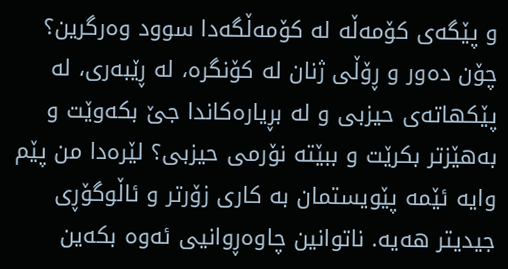و پێگەی کۆمەڵە لە کۆمەڵگەدا سوود وەرگرین؟ چۆن دەور و ڕۆڵی ژنان لە کۆنگرە، لە ڕێبەری، لە پێکهاتەی حیزبی و لە بڕیارەکاندا جێ بکەوێت و بەهێزتر بکرێت و ببێتە نۆرمی حیزبی؟ لێرەدا من پێم وایە ئێمە پێویستمان بە کاری زۆرتر و ئاڵوگۆڕی جیدیتر هەیە. ناتوانین چاوەڕوانیی ئەوە بکەین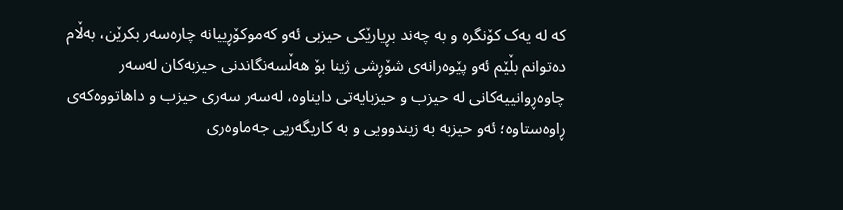کە لە یەک کۆنگرە و بە چەند بڕیارێکی حیزبی ئەو کەموکۆڕییانە چارەسەر بکرێن، بەڵام دەتوانم بڵێم ئەو پێوەرانەی شۆڕشی ژینا بۆ هەڵسەنگاندنی حیزبەکان لەسەر چاوەڕوانییەکانی لە حیزب و حیزبایەتی دایناوە، لەسەر سەری حیزب و داهاتووەکەی ڕاوەستاوە؛ ئەو حیزبە بە زیندوویی و بە کاریگەریی جەماوەری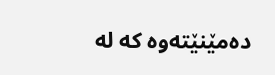دەمێنێتەوە کە لە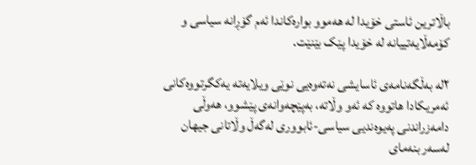باڵاترین ئاستی خۆیدا لە هەموو بوارەکاندا ئەم گۆڕانە سیاسی و کۆمەڵایەتییانە لە خۆیدا پێک بێنێت.

٢لە بەڵگەنامەی ئاسایشی نەتەوەیی نوێی ویلایەتە یەکگرتووەکانی ئەمریکادا هاتووە کە ئەو وڵاتە، بەپێچەوانەی پێشوو، هەوڵی دامەزراندنی پەیوەندیی سیاسی-ئابووری لەگەڵ وڵاتانی جیهان لەسەر بنەمای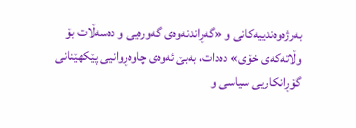بەرژەوەندییەکانی و «گەڕاندنەوەی گەورەیی و دەسەڵات بۆ وڵاتەکەی خۆی» دەدات، بەبێ ئەوەی چاوەڕوانیی پێکهێنانی گۆڕانکاریی سیاسی و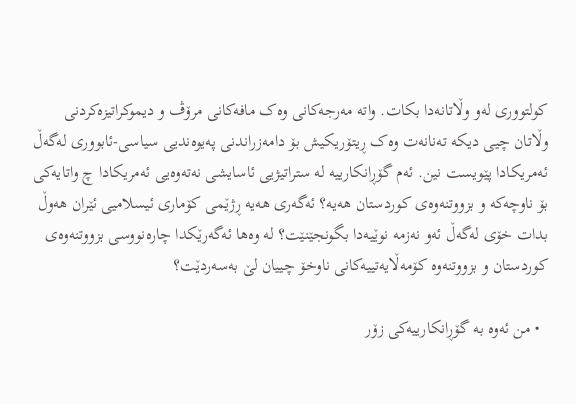کولتووری لەو وڵاتانەدا بکات. واتە مەرجەکانی وەک مافەکانی مرۆڤ و دیموکراتیزەکردنی وڵاتان چیی دیکە تەنانەت وەک ڕیتۆریکیش بۆ دامەزراندنی پەیوەندیی سیاسی-ئابووری لەگەڵ ئەمریکادا پێویست نین. ئەم گۆڕانکارییە لە ستراتیژیی ئاسایشی نەتەوەیی ئەمریکادا چ واتایەکی بۆ ناوچەکە و بزووتنەوەی کوردستان هەیە؟ ئەگەری هەیە ڕژێمی کۆماری ئیسلامیی ئێران هەوڵ بدات خۆی لەگەڵ ئەو نەزمە نوێیەدا بگونجێنێت؟ لە وەها ئەگەرێکدا چارەنووسی بزووتنەوەی کوردستان و بزووتنەوە کۆمەڵایەتییەکانی ناوخۆ چییان لێ بەسەردێت؟

  • من ئەوە بە گۆڕانکارییەکی زۆر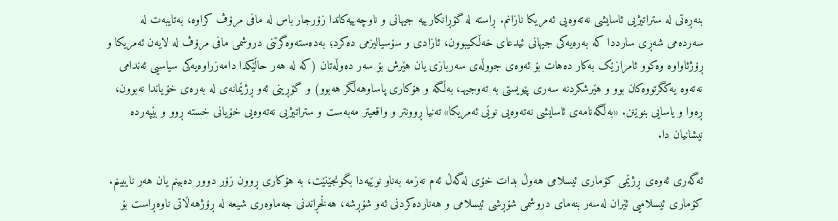بنەڕەتی لە ستراتیژیی ئاسایشی نەتەوەیی ئەمریکا نازانم. ڕاستە لە گۆڕانکارییە جیهانی و ناوچەییەکاندا زۆرجار باس لە مافی مرۆڤ کراوە، بەتایبەت لە سەردەمی شەڕی سارددا کە بەرەیەکی جیهانی ئیدعای خەڵکیبوون، ئازادی و سۆسیالیزمی دەکرد؛ بەدەستەوەگرتنی دروشمی مافی مرۆڤ لە لایەن ئەمریکا و ڕۆژئاواوە وەکوو ئامرازێک بەکار دەهات بۆ ئەوەی جووڵەی سەربازی یان هێرش بۆ سەر دەوڵەتان (کە لە هەر حاڵێکدا دامەزراوەیەکی سیاسیی ئەندامی نەتەوە یەکگرتووەکان بوو و هێرشکردنە سەری پێویستی بە تەوجیهـ، بەڵگە و هۆکاری پاساوهەڵگر هەبوو) و گۆڕینی ئەو ڕژێمانەی لە بەرەی خۆیاندا نەبوون، ڕەوا و یاسایی بنوێنن. «بەڵگەنامەی ئاسایشی نەتەوەیی نوێی ئەمریکا» تەنیا ڕوونتر و واقعیتر مەبەست و ستراتیژیی نەتەوەیی خۆیانی خستە ڕوو و بێپەردە نیشانیان دا.

ئەگەری ئەوەی ڕژێمی کۆماری ئیسلامی هەوڵ بدات خۆی لەگەڵ ئەم نەزمە بەناو نوێیەدا بگونجێنێت، بە هۆکاری ڕوون زۆر دوور دەبینم یان هەر نایبینم. کۆماری ئیسلامیی ئێران لەسەر بنەمای دروشمی شۆڕشی ئیسلامی و هەناردەکردنی ئەو شۆڕشە، هەڵخڕاندنی جەماوەری شیعە لە ڕۆژهەڵاتی ناوەڕاست بۆ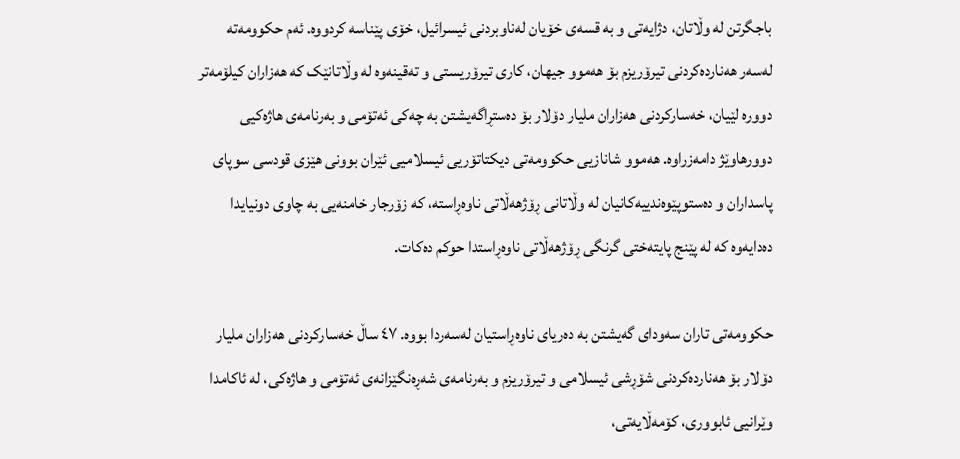باجگرتن لە وڵاتان، دژایەتی و بە قسەی خۆیان لەناوبردنی ئیسرائیل، خۆی پێناسە کردووە. ئەم حکوومەتە لەسەر هەناردەکردنی تیرۆریزم بۆ هەموو جیهان، کاری تیرۆریستی و تەقینەوە لە وڵاتانێک کە هەزاران کیلۆمەتر دوورە لێیان، خەسارکردنی هەزاران ملیار دۆلار بۆ دەستڕاگەیشتن بە چەکی ئەتۆمی و بەرنامەی هاژەکیی دوورهاوێژ دامەزراوە. هەموو شانازیی حکوومەتی دیکتاتۆریی ئیسلامیی ئێران بوونی هێزی قودسی سوپای پاسداران و دەستوپێوەندییەکانیان لە وڵاتانی ڕۆژهەڵاتی ناوەڕاستە، کە زۆرجار خامنەیی بە چاوی دونیایدا دەدایەوە کە لە پێنج پایتەختی گرنگی ڕۆژهەڵاتی ناوەڕاستدا حوکم دەکات.

حکوومەتی تاران سەودای گەیشتن بە دەریای ناوەڕاستیان لەسەردا بووە. ٤٧ ساڵ خەسارکردنی هەزاران ملیار دۆلار بۆ هەناردەکردنی شۆڕشی ئیسلامی و تیرۆریزم و بەرنامەی شەڕەنگێزانەی ئەتۆمی و هاژەکی، لە ئاکامدا وێرانیی ئابووری، کۆمەڵایەتی،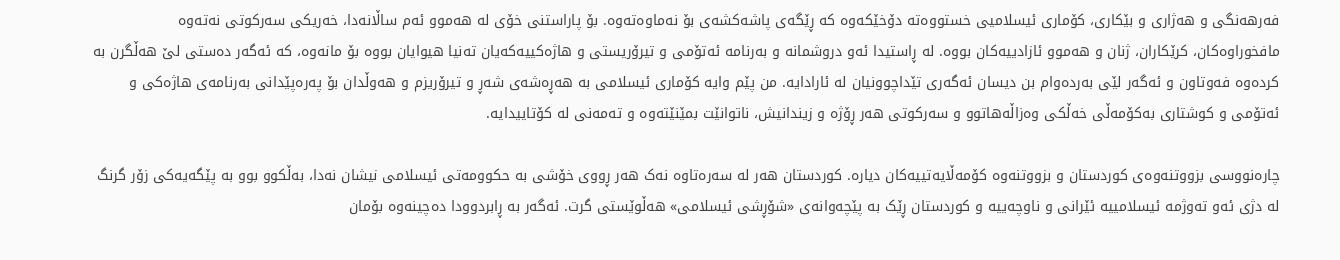فەرهەنگی و هەژاری و بێکاری، کۆماری ئیسلامیی خستووەتە دۆخێکەوە کە ڕێگەی پاشەکشەی بۆ نەماوەتەوە. بۆ پاراستنی خۆی لە هەموو ئەم ساڵانەدا، خەریکی سەرکوتی نەتەوە مافخوراوەکان، کرێکاران، ژنان و هەموو ئازادییەکان بووە. لە ڕاستیدا ئەو دروشمانە و بەرنامە ئەتۆمی و تیرۆریستی و هاژەکییەکەیان تەنیا هیوایان بووە بۆ مانەوە، کە ئەگەر دەستی لێ هەڵگرن بە کردەوە فەوتاون و ئەگەر لێی بەردەوام بن دیسان ئەگەری تێداچوونیان لە ئارادایە. من پێم وایە کۆماری ئیسلامی بە هەڕەشەی شەڕ و تیرۆریزم و هەوڵدان بۆ پەرەپێدانی بەرنامەی هاژەکی و ئەتۆمی و کوشتاری بەکۆمەڵی خەڵکی وەزاڵەهاتوو و سەرکوتی هەر ڕۆژە و زیندانیش، ناتوانێت بمێنێتەوە و تەمەنی لە کۆتاییدایە.

چارەنووسی بزووتنەوەی کوردستان و بزووتنەوە کۆمەڵایەتییەکان دیارە. کوردستان هەر لە سەرەتاوە نەک هەر ڕووی خۆشی بە حکوومەتی ئیسلامی نیشان نەدا، بەڵکوو بوو بە پێگەیەکی زۆر گرنگ لە دژی ئەو تەوژمە ئیسلامییە ئێرانی و ناوچەییە و کوردستان ڕێک بە پێچەوانەی «شۆڕشی ئیسلامی» هەڵوێستی گرت. ئەگەر بە ڕابردوودا دەچینەوە بۆمان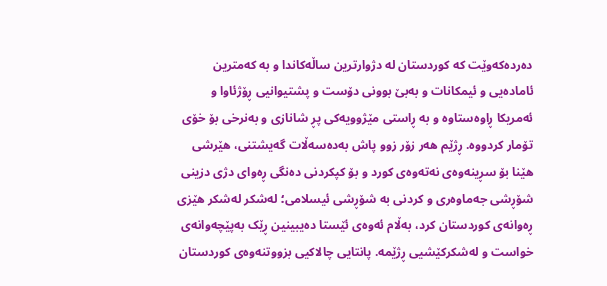دەردەکەوێت کە کوردستان لە دژوارترین ساڵەکاندا و بە کەمترین ئامادەیی و ئیمکانات و بەبێ بوونی دۆست و پشتیوانیی ڕۆژئاوا و ئەمریکا ڕاوەستاوە و بە ڕاستی مێژوویەکی پڕ شانازی و بەنرخی بۆ خۆی تۆمار کردووە. ڕژێم هەر زۆر زوو پاش بەدەسەڵات گەیشتنی، هێرشی هێنا بۆ سڕینەوەی نەتەوەی کورد و بۆ کپکردنی دەنگی ڕەوای دژی دزینی شۆڕشی جەماوەری و کردنی بە شۆڕشی ئیسلامی؛ لەشکر لەشکر هێزی ڕەوانەی کوردستان کرد، بەڵام ئەوەی ئێستا دەیبینین ڕێک بەپێچەوانەی خواست و لەشکرکێشیی ڕژێمە. پانتایی چالاکیی بزووتنەوەی کوردستان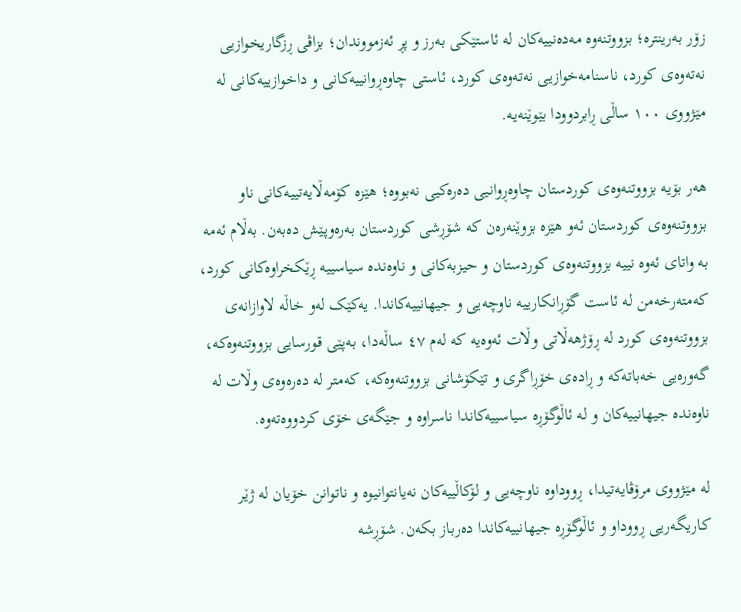زۆر بەرینترە؛ بزووتنەوە مەدەنییەکان لە ئاستێکی بەرز و پڕ ئەزمووندان؛ بزاڤی ڕزگاریخوازیی نەتەوەی کورد، ناسنامەخوازیی نەتەوەی کورد، ئاستی چاوەڕوانییەکانی و داخوازییەکانی لە مێژووی ١٠٠ ساڵی ڕابردوودا بێوێنەیە.

هەر بۆیە بزووتنەوەی کوردستان چاوەڕوانیی دەرەکیی نەبووە؛ هێزە کۆمەڵایەتییەکانی ناو بزووتنەوەی کوردستان ئەو هێزە بزوێنەرەن کە شۆڕشی کوردستان بەرەوپێش دەبەن. بەڵام ئەمە بە واتای ئەوە نییە بزووتنەوەی کوردستان و حیزبەکانی و ناوەندە سیاسییە ڕێکخراوەکانی کورد، کەمتەرخەمن لە ئاست گۆڕانکارییە ناوچەیی و جیهانییەکاندا. یەکێک لەو خاڵە لاوازانەی بزووتنەوەی کورد لە ڕۆژهەڵاتی وڵات ئەوەیە کە لەم ٤٧ ساڵەدا، بەپێی قورسایی بزووتنەوەکە، گەورەیی خەباتەکە و ڕادەی خۆڕاگری و تێکۆشانی بزووتنەوەکە، کەمتر لە دەرەوەی وڵات لە ناوەندە جیهانییەکان و لە ئاڵوگۆڕە سیاسییەکاندا ناسراوە و جێگەی خۆی کردووەتەوە.

لە مێژووی مرۆڤایەتیدا، ڕووداوە ناوچەیی و لۆکاڵییەکان نەیانتوانیوە و ناتوانن خۆیان لە ژێر کاریگەریی ڕووداو و ئاڵوگۆڕە جیهانییەکاندا دەرباز بکەن. شۆڕشە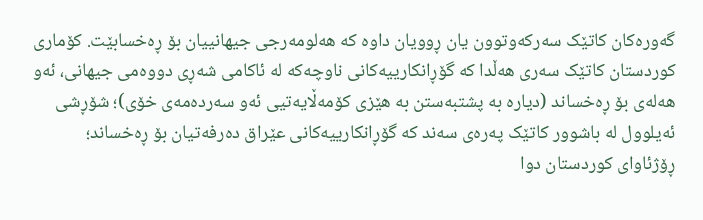گەورەکان کاتێک سەرکەوتوون یان ڕوویان داوە کە هەلومەرجی جیهانییان بۆ ڕەخسابێت. کۆماری کوردستان کاتێک سەری هەڵدا کە گۆڕانکارییەکانی ناوچەکە لە ئاکامی شەڕی دووەمی جیهانی، ئەو هەلەی بۆ ڕەخساند (دیارە بە پشتبەستن بە هێزی کۆمەڵایەتیی ئەو سەردەمەی خۆی)؛ شۆڕشی ئەیلوول لە باشوور کاتێک پەرەی سەند کە گۆڕانکارییەکانی عێراق دەرفەتیان بۆ ڕەخساند؛ ڕۆژئاوای کوردستان دوا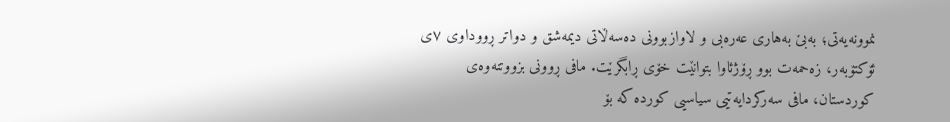نموونەیەتی؛ بەبێ بەهاری عەرەبی و لاوازبوونی دەسەڵاتی دیمەشق و دواتر ڕووداوی ٧ی ئۆکتۆبەر، زەحمەت بوو ڕۆژئاوا بتوانێت خۆی ڕابگرێت. مافی ڕوونی بزووتنەوەی کوردستان، مافی سەرکردایەتیی سیاسیی کوردە کە بۆ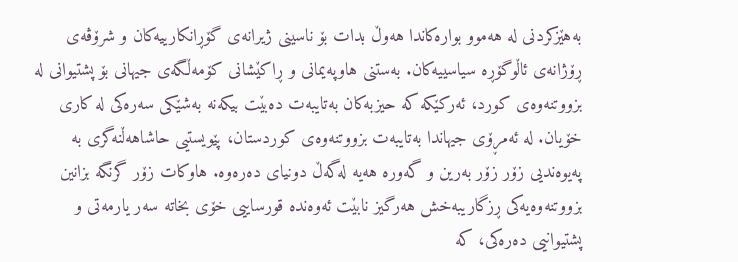بەهێزکردنی لە هەموو بوارەکاندا هەوڵ بدات بۆ ناسینی ژیرانەی گۆڕانکارییەکان و شرۆڤەی ڕۆژانەی ئاڵوگۆڕە سیاسییەکان. بەستنی هاوپەیمانی و ڕاکێشانی کۆمەڵگەی جیهانی بۆ پشتیوانی لە بزووتنەوەی کورد، ئەرکێکە کە حیزبەکان بەتایبەت دەبێت بیکەنە بەشێکی سەرەکی لە کاری خۆیان. لە ئەمڕۆی جیهاندا بەتایبەت بزووتنەوەی کوردستان، پێویستیی حاشاهەڵنەگری بە پەیوەندیی زۆر زۆر بەرین و گەورە هەیە لەگەڵ دونیای دەرەوە. هاوکات زۆر گرنگە بزانین بزووتنەوەیەکی ڕزگاریبەخش هەرگیز نابێت ئەوەندە قورساییی خۆی بخاتە سەر یارمەتی و پشتیوانیی دەرەکی، کە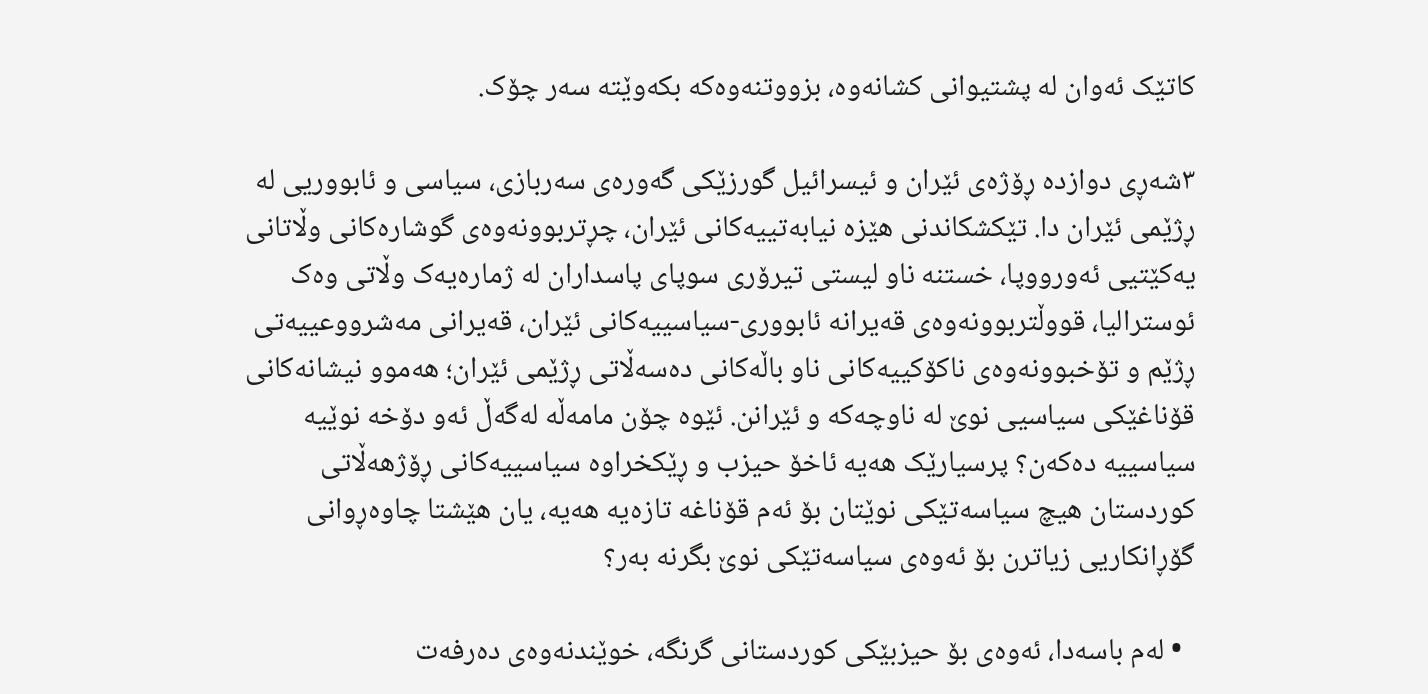کاتێک ئەوان لە پشتیوانی کشانەوە، بزووتنەوەکە بکەوێتە سەر چۆک.

٣شەڕی دوازدە ڕۆژەی ئێران و ئیسرائیل گورزێکی گەورەی سەربازی، سیاسی و ئابووریی لە ڕژێمی ئێران دا. تێکشکاندنی هێزە نیابەتییەکانی ئێران، چڕتربوونەوەی گوشارەکانی وڵاتانی یەکێتیی ئەورووپا، خستنە ناو لیستی تیرۆری سوپای پاسداران لە ژمارەیەک وڵاتی وەک ئوسترالیا، قووڵتربوونەوەی قەیرانە ئابووری-سیاسییەکانی ئێران، قەیرانی مەشرووعییەتی ڕژێم و تۆخبوونەوەی ناکۆکییەکانی ناو باڵەکانی دەسەڵاتی ڕژێمی ئێران؛ هەموو نیشانەکانی قۆناغێکی سیاسیی نوێ لە ناوچەکە و ئێرانن. ئێوە چۆن مامەڵە لەگەڵ ئەو دۆخە نوێیە سیاسییە دەکەن؟ پرسیارێک هەیە ئاخۆ حیزب و ڕێکخراوە سیاسییەکانی ڕۆژهەڵاتی کوردستان هیچ سیاسەتێکی نوێتان بۆ ئەم قۆناغە تازەیە هەیە، یان هێشتا چاوەڕوانی گۆڕانکاریی زیاترن بۆ ئەوەی سیاسەتێکی نوێ بگرنە بەر؟

  • لەم باسەدا، ئەوەی بۆ حیزبێکی کوردستانی گرنگە، خوێندنەوەی دەرفەت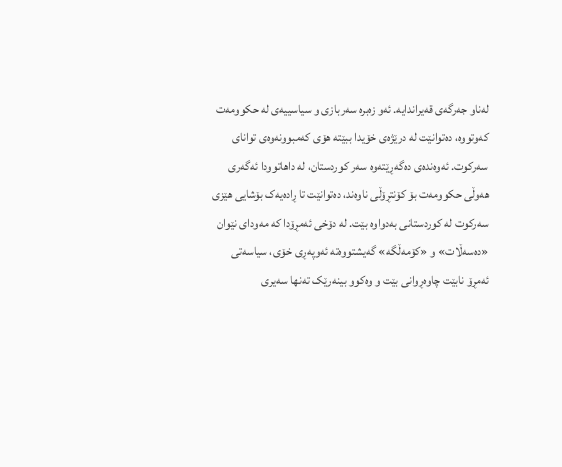لەناو جەرگەی قەیراندایە. ئەو زەبرە سەربازی و سیاسییەی لە حکوومەت کەوتووە، دەتوانێت لە درێژەی خۆیدا ببێتە هۆی کەمبوونەوەی توانای سەرکوت. ئەوەندەی دەگەڕێتەوە سەر کوردستان، لە داهاتوودا ئەگەری هەوڵی حکوومەت بۆ کۆنتڕۆڵی ناوەند، دەتوانێت تا ڕادەیەک بۆشایی هێزی سەرکوت لە کوردستانی بەدواوە بێت. لە دۆخی ئەمڕۆدا کە مەودای نێوان «دەسەڵات» و «کۆمەڵگە» گەیشتووەتە ئەوپەڕی خۆی، سیاسەتی ئەمڕۆ نابێت چاوەڕوانی بێت و وەکوو بینەرێک تەنها سەیری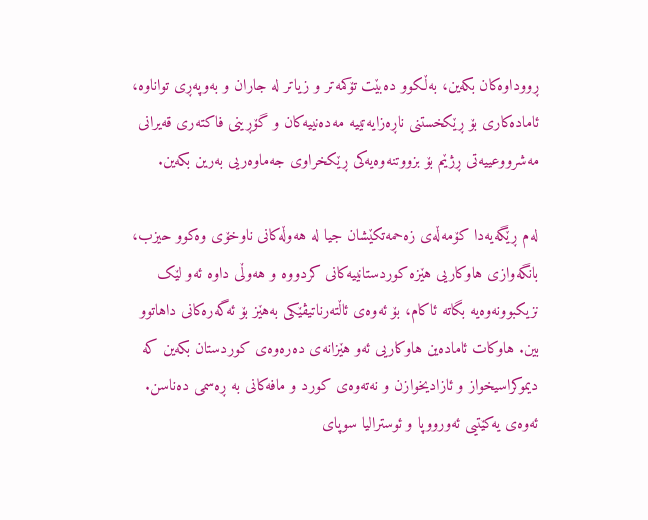ڕووداوەکان بکەین، بەڵکوو دەبێت تۆکمەتر و زیاتر لە جاران و بەوپەڕی تواناوە، ئامادەکاری بۆ ڕێکخستنی ناڕەزایەتییە مەدەنییەکان و گۆڕینی فاکتەری قەیرانی مەشرووعییەتی ڕژێم بۆ بزووتنەوەیەکی ڕێکخراوی جەماوەریی بەرین بکەین.

لەم ڕێگەیەدا کۆمەڵەی زەحمەتکێشان جیا لە هەوڵەکانی ناوخۆی وەکوو حیزب، بانگەوازی هاوکاریی هێزە کوردستانییەکانی کردووە و هەوڵی داوە ئەو لێک نزیکبوونەوەیە بگاتە ئاکام، بۆ ئەوەی ئاڵتەرناتیڤێکی بەهێز بۆ ئەگەرەکانی داهاتوو بین. هاوکات ئامادەین هاوکاریی ئەو هێزانەی دەرەوەی کوردستان بکەین کە دیموکراسیخواز و ئازادیخوازن و نەتەوەی کورد و مافەکانی بە ڕەسمی دەناسن. ئەوەی یەکێتیی ئەورووپا و ئوسترالیا سوپای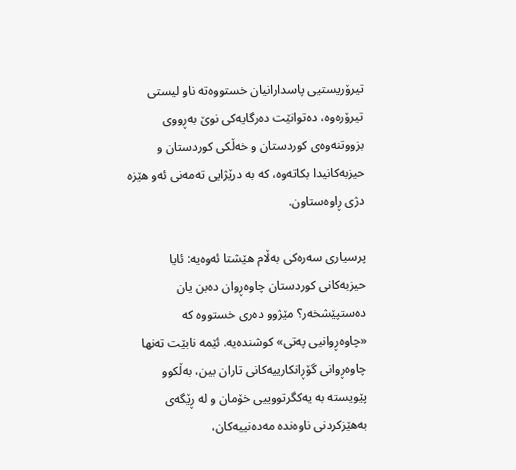تیرۆریستیی پاسدارانیان خستووەتە ناو لیستی تیرۆرەوە، دەتوانێت دەرگایەکی نوێ بەڕووی بزووتنەوەی کوردستان و خەڵکی کوردستان و حیزبەکانیدا بکاتەوە، کە بە درێژایی تەمەنی ئەو هێزە دژی ڕاوەستاون.

پرسیاری سەرەکی بەڵام هێشتا ئەوەیە: ئایا حیزبەکانی کوردستان چاوەڕوان دەبن یان دەستپێشخەر؟ مێژوو دەری خستووە کە «چاوەڕوانیی پەتی» کوشندەیە. ئێمە نابێت تەنها چاوەڕوانی گۆڕانکارییەکانی تاران بین، بەڵکوو پێویستە بە یەکگرتووییی خۆمان و لە ڕێگەی بەهێزکردنی ناوەندە مەدەنییەکان،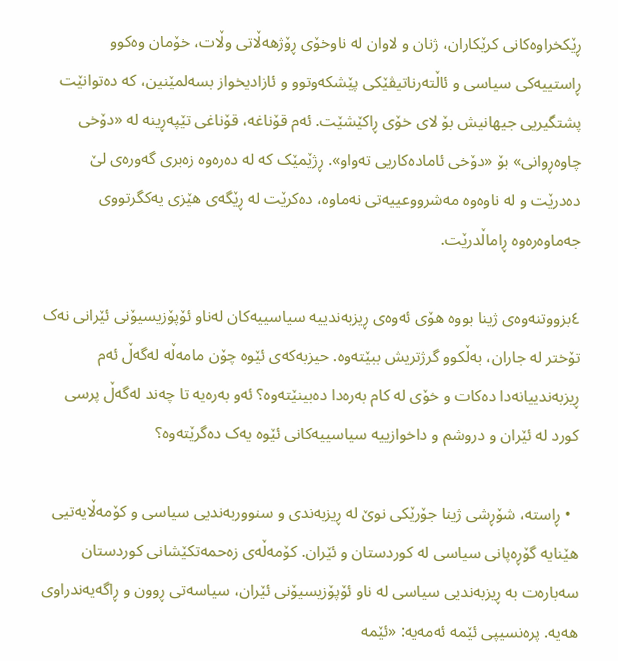ڕێکخراوەکانی کرێکاران، ژنان و لاوان لە ناوخۆی ڕۆژهەڵاتی وڵات، خۆمان وەکوو ڕاستییەکی سیاسی و ئاڵتەرناتیڤێکی پێشکەوتوو و ئازادیخواز بسەلمێنین، کە دەتوانێت پشتگیریی جیهانیش بۆ لای خۆی ڕاکێشێت. ئەم قۆناغە، قۆناغی تێپەڕینە لە «دۆخی چاوەڕوانی» بۆ «دۆخی ئامادەکاریی تەواو». ڕژێمێک کە لە دەرەوە زەبری گەورەی لێ دەدرێت و لە ناوەوە مەشرووعییەتی نەماوە، دەکرێت لە ڕێگەی هێزی یەکگرتووی جەماوەرەوە ڕاماڵدرێت.

٤بزووتنەوەی ژینا بووە هۆی ئەوەی ڕیزبەندییە سیاسییەکان لەناو ئۆپۆزیسیۆنی ئێرانی نەک تۆختر لە جاران، بەڵکوو گرژتریش ببێتەوە. حیزبەکەی ئێوە چۆن مامەڵە لەگەڵ ئەم ڕیزبەندییانەدا دەکات و خۆی لە کام بەرەدا دەبینێتەوە؟ ئەو بەرەیە تا چەند لەگەڵ پرسی کورد لە ئێران و دروشم و داخوازییە سیاسییەکانی ئێوە یەک دەگرێتەوە؟

  • ڕاستە، شۆڕشی ژینا جۆرێکی نوێ لە ڕیزبەندی و سنووربەندیی سیاسی و کۆمەڵایەتیی هێنایە گۆڕەپانی سیاسی لە کوردستان و ئێران. کۆمەڵەی زەحمەتکێشانی کوردستان سەبارەت بە ڕیزبەندیی سیاسی لە ناو ئۆپۆزیسیۆنی ئێران، سیاسەتی ڕوون و ڕاگەیەندراوی هەیە. پرەنسیپی ئێمە ئەمەیە: «ئێمە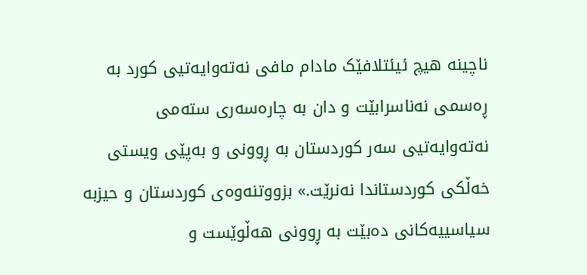ناچینە هیچ ئیئتلافێک مادام مافی نەتەوایەتیی کورد بە ڕەسمی نەناسرابێت و دان بە چارەسەری ستەمی نەتەوایەتیی سەر کوردستان بە ڕوونی و بەپێی ویستی خەڵکی کوردستاندا نەنرێت.» بزووتنەوەی کوردستان و حیزبە سیاسییەکانی دەبێت بە ڕوونی هەڵوێست و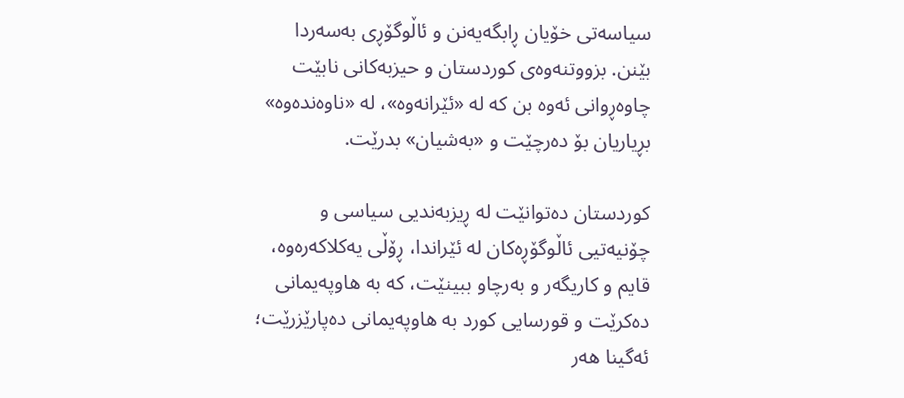سیاسەتی خۆیان ڕابگەیەنن و ئاڵوگۆڕی بەسەردا بێنن. بزووتنەوەی کوردستان و حیزبەکانی نابێت چاوەڕوانی ئەوە بن کە لە «ئێرانەوە»، لە «ناوەندەوە» بڕیاریان بۆ دەرچێت و «بەشیان» بدرێت.

کوردستان دەتوانێت لە ڕیزبەندیی سیاسی و چۆنیەتیی ئاڵوگۆڕەکان لە ئێراندا، ڕۆڵی یەکلاکەرەوە، قایم و کاریگەر و بەرچاو ببینێت، کە بە هاوپەیمانی دەکرێت و قورسایی کورد بە هاوپەیمانی دەپارێزرێت؛ ئەگینا هەر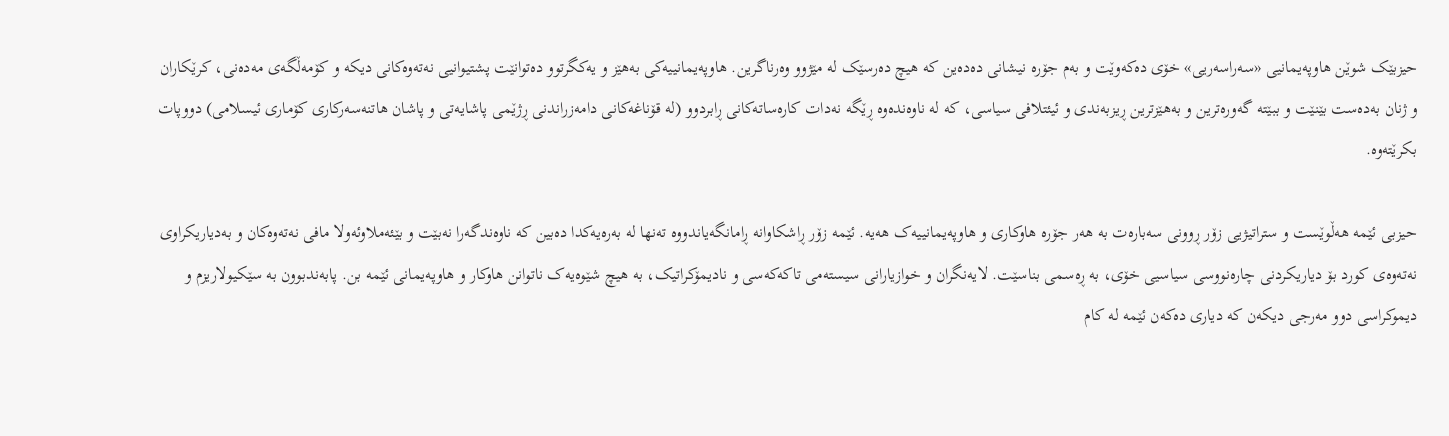حیزبێک شوێن هاوپەیمانیی «سەراسەریی» خۆی دەکەوێت و بەم جۆرە نیشانی دەدەین کە هیچ دەرسێک لە مێژوو وەرناگرین. هاوپەیمانییەکی بەهێز و یەکگرتوو دەتوانێت پشتیوانیی نەتەوەکانی دیکە و کۆمەڵگەی مەدەنی، کرێکاران و ژنان بەدەست بێنێت و ببێتە گەورەترین و بەهێزترین ڕیزبەندی و ئیئتلافی سیاسی، کە لە ناوەندەوە ڕێگە نەدات کارەساتەکانی ڕابردوو (لە قۆناغەکانی دامەزراندنی ڕژێمی پاشایەتی و پاشان هاتنەسەرکاری کۆماری ئیسلامی) دووپات بکرێتەوە.

حیزبی ئێمە هەڵوێست و ستراتیژیی زۆر ڕوونی سەبارەت بە هەر جۆرە هاوکاری و هاوپەیمانییەک هەیە. ئێمە زۆر ڕاشکاوانە ڕامانگەیاندووە تەنها لە بەرەیەکدا دەبین کە ناوەندگەرا نەبێت و بێئەملاوئەولا مافی نەتەوەکان و بەدیاریکراوی نەتەوەی کورد بۆ دیاریکردنی چارەنووسی سیاسیی خۆی، بە ڕەسمی بناسێت. لایەنگران و خوازیارانی سیستەمی تاکەکەسی و نادیمۆکراتیک، بە هیچ شێوەیەک ناتوانن هاوکار و هاوپەیمانی ئێمە بن. پابەندبوون بە سێکیولاریزم و دیموکراسی دوو مەرجی دیکەن کە دیاری دەکەن ئێمە لە کام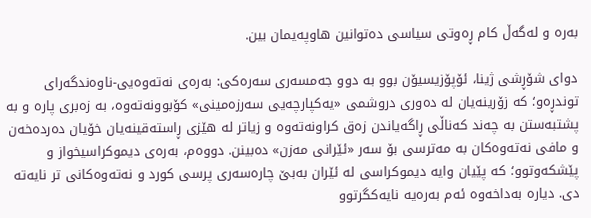بەرە و لەگەڵ کام ڕەوتی سیاسی دەتوانین هاوپەیمان بین.

دوای شۆڕشی ژینا، ئۆپۆزیسیۆن بوو بە دوو جەمسەری سەرەکی: بەرەی نەتەوەیی-ناوەندگەرای توندڕەو؛ کە زۆرینەیان لە دەوری دروشمی «یەکپارچەیی سەرزەمینی» کۆبوونەتەوە، بە زەبری پارە و بە پشتبەستن بە چەند کەناڵی ڕاگەیاندن زەق کراونەتەوە و زیاتر لە هێزی ڕاستەقینەیان خۆیان دەردەخەن و مافی نەتەوەکان بە مەترسی بۆ سەر «ئێرانی مەزن» دەبینن. دووەم، بەرەی دیموکراسیخواز و پێشکەوتوو؛ کە پێیان وایە دیموکراسی لە ئێران بەبێ چارەسەری پرسی کورد و نەتەوەکانی تر نایەتە دی. دیارە بەداخەوە ئەم بەرەیە نایەکگرتوو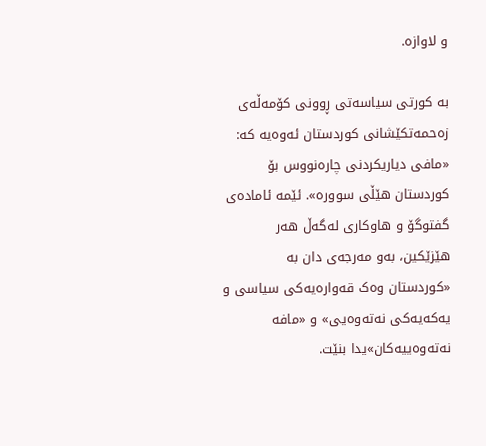و لاوازە.

بە کورتی سیاسەتی ڕوونی کۆمەڵەی زەحمەتکێشانی کوردستان ئەوەیە کە: «مافی دیاریکردنی چارەنووس بۆ کوردستان هێڵی سوورە». ئێمە ئامادەی گفتوگۆ و هاوکاری لەگەڵ هەر هێزێکین، بەو مەرجەی دان بە «کوردستان وەک قەوارەیەکی سیاسی و یەکەیەکی نەتەوەیی» و «مافە نەتەوەییەکان»یدا بنێت.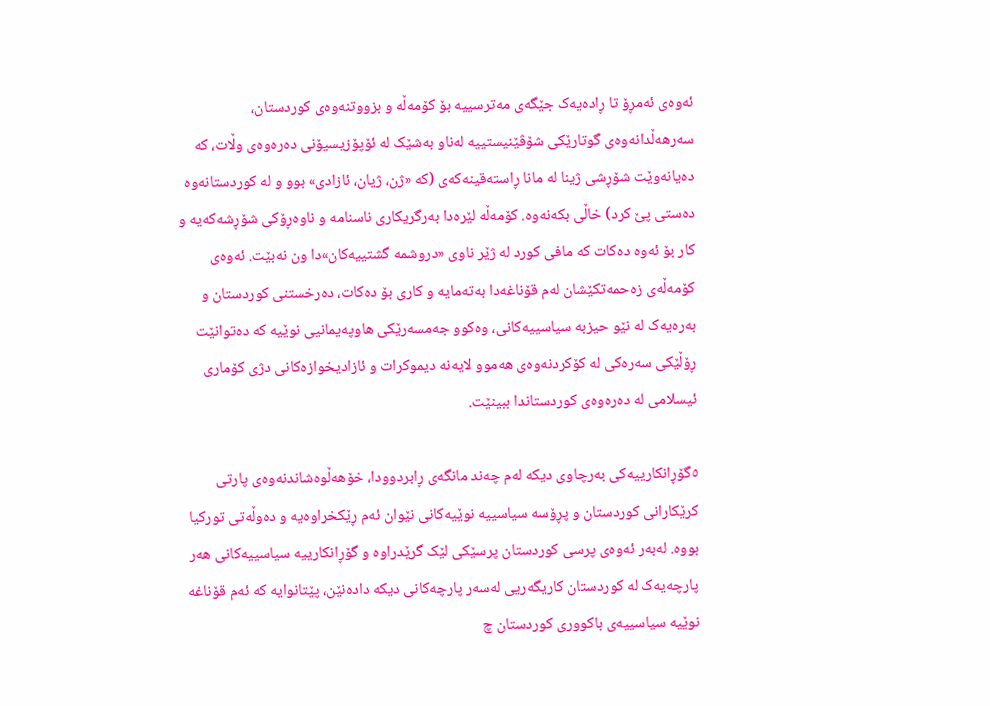ئەوەی ئەمڕۆ تا ڕادەیەک جێگەی مەترسییە بۆ کۆمەڵە و بزووتنەوەی کوردستان، سەرهەڵدانەوەی گوتارێکی شۆڤێنیستییە لەناو بەشێک لە ئۆپۆزیسیۆنی دەرەوەی وڵات، کە دەیانەوێت شۆڕشی ژینا لە مانا ڕاستەقینەکەی (کە «ژن، ژیان، ئازادی» بوو و لە کوردستانەوە دەستی پێ کرد) خاڵی بکەنەوە. کۆمەڵە لێرەدا بەرگریکاری ناسنامە و ناوەڕۆکی شۆڕشەکەیە و کار بۆ ئەوە دەکات کە مافی کورد لە ژێر ناوی «دروشمە گشتییەکان»دا ون نەبێت. ئەوەی کۆمەڵەی زەحمەتکێشان لەم قۆناغەدا بەتەمایە و کاری بۆ دەکات، دەرخستنی کوردستان و بەرەیەک لە نێو حیزبە سیاسییەکانی، وەکوو جەمسەرێکی هاوپەیمانیی نوێیە کە دەتوانێت ڕۆڵێکی سەرەکی لە کۆکردنەوەی هەموو لایەنە دیموکرات و ئازادیخوازەکانی دژی کۆماری ئیسلامی لە دەرەوەی کوردستاندا ببینێت.

٥گۆڕانکارییەکی بەرچاوی دیکە لەم چەند مانگەی ڕابردوودا، خۆهەڵوەشاندنەوەی پارتی کرێکارانی کوردستان و پڕۆسە سیاسییە نوێیەکانی نێوان ئەم ڕێکخراوەیە و دەوڵەتی تورکیا بووە. لەبەر ئەوەی پرسی کوردستان پرسێکی لێک گرێدراوە و گۆڕانکارییە سیاسییەکانی هەر پارچەیەک لە کوردستان کاریگەریی لەسەر پارچەکانی دیکە دادەنێن، پێتانوایە کە ئەم قۆناغە نوێیە سیاسییەی باکووری کوردستان چ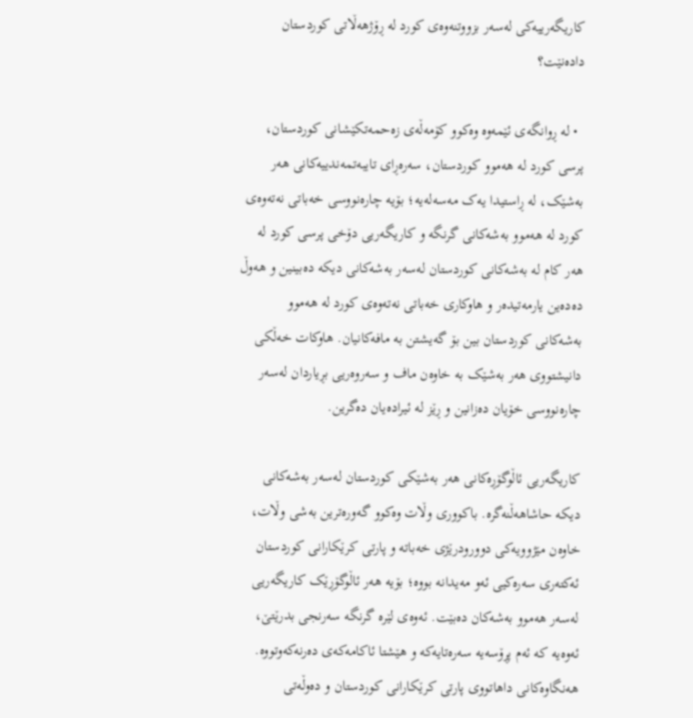کاریگەرییەکی لەسەر بزووتنەوەی کورد لە ڕۆژهەڵاتی کوردستان دادەنێت؟

  • لە ڕوانگەی ئێمەوە وەکوو کۆمەڵەی زەحمەتکێشانی کوردستان، پرسی کورد لە هەموو کوردستان، سەرەڕای تایبەتمەندییەکانی هەر بەشێک، لە ڕاستیدا یەک مەسەلەیە؛ بۆیە چارەنووسی خەباتی نەتەوەی کورد لە هەموو بەشەکانی گرنگە و کاریگەریی دۆخی پرسی کورد لە هەر کام لە بەشەکانی کوردستان لەسەر بەشەکانی دیکە دەبینین و هەوڵ دەدەین یارمەتیدەر و هاوکاری خەباتی نەتەوەی کورد لە هەموو بەشەکانی کوردستان بین بۆ گەیشتن بە مافەکانیان. هاوکات خەڵکی دانیشتووی هەر بەشێک بە خاوەن ماف و سەروەریی بڕیاردان لەسەر چارەنووسی خۆیان دەزانین و ڕێز لە ئیرادەیان دەگرین.

کاریگەریی ئاڵوگۆڕەکانی هەر بەشێکی کوردستان لەسەر بەشەکانی دیکە حاشاهەڵنەگرە. باکووری وڵات وەکوو گەورەترین بەشی وڵات، خاوەن مێژوویەکی دوورودرێژی خەباتە و پارتی کرێکارانی کوردستان ئەکتەری سەرەکیی ئەو مەیدانە بووە؛ بۆیە هەر ئاڵوگۆڕێک کاریگەریی لەسەر هەموو بەشەکان دەبێت. ئەوەی لێرە گرنگە سەرنجی بدرێتێ، ئەوەیە کە ئەم پڕۆسەیە سەرەتایەکە و هێشتا ئاکامەکەی دەرنەکەوتووە. هەنگاوەکانی داهاتووی پارتی کرێکارانی کوردستان و دەوڵەتی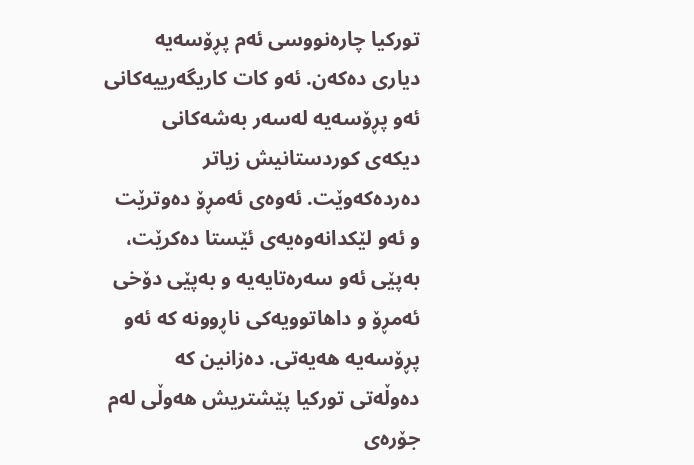تورکیا چارەنووسی ئەم پڕۆسەیە دیاری دەکەن. ئەو کات کاریگەرییەکانی ئەو پڕۆسەیە لەسەر بەشەکانی دیکەی کوردستانیش زیاتر دەردەکەوێت. ئەوەی ئەمڕۆ دەوترێت و ئەو لێکدانەوەیەی ئێستا دەکرێت، بەپێی ئەو سەرەتایەیە و بەپێی دۆخی ئەمڕۆ و داهاتوویەکی ناڕوونە کە ئەو پڕۆسەیە هەیەتی. دەزانین کە دەوڵەتی تورکیا پێشتریش هەوڵی لەم جۆرەی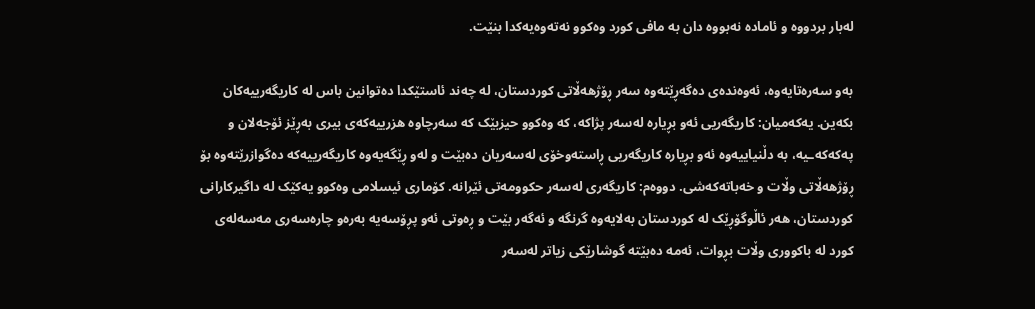لەبار بردووە و ئامادە نەبووە دان بە مافی کورد وەکوو نەتەوەیەکدا بنێت.

بەو سەرەتایەوە، ئەوەندەی دەگەڕێتەوە سەر ڕۆژهەڵاتی کوردستان، لە چەند ئاستێکدا دەتوانین باس لە کاریگەرییەکان بکەین. یەکەمیان: کاریگەریی ئەو بڕیارە لەسەر پژاکە، کە وەکوو حیزبێک کە سەرچاوە هزرییەکەی بیری بەڕێز ئۆجەلان و پەکەکەـیە، بە دڵنیاییەوە ئەو بڕیارە کاریگەریی ڕاستەوخۆی لەسەریان دەبێت و لەو ڕێگەیەوە کاریگەرییەکە دەگوازرێتەوە بۆ ڕۆژهەڵاتی وڵات و خەباتەکەشی. دووەم: کاریگەری لەسەر حکوومەتی ئێرانە. کۆماری ئیسلامی وەکوو یەکێک لە داگیرکارانی کوردستان، هەر ئاڵوگۆڕێک لە کوردستان بەلایەوە گرنگە و ئەگەر بێت و ڕەوتی ئەو پڕۆسەیە بەرەو چارەسەری مەسەلەی کورد لە باکووری وڵات بڕوات، ئەمە دەبێتە گوشارێکی زیاتر لەسەر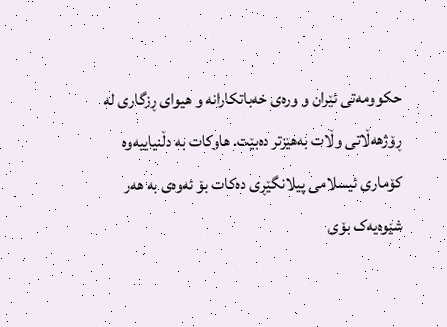حکوومەتی ئێران و ورەی خەباتکارانە و هیوای ڕزگاری لە ڕۆژهەڵاتی وڵات بەهێزتر دەبێت. هاوکات بە دڵنیاییەوە کۆماری ئیسلامی پیلانگێڕی دەکات بۆ ئەوەی بە هەر شێوەیەک بۆی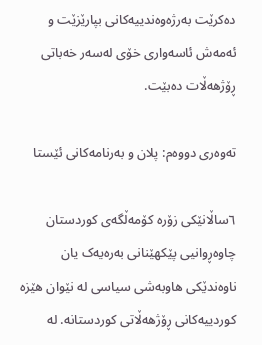دەکرێت بەرژەوەندییەکانی بپارێزێت و ئەمەش ئاسەواری خۆی لەسەر خەباتی ڕۆژهەڵات دەبێت.

تەوەری دووەم: پلان و بەرنامەکانی ئێستا

٦ساڵانێکی زۆرە کۆمەڵگەی کوردستان چاوەڕوانیی پێکهێنانی بەرەیەک یان ناوەندێکی هاوبەشی سیاسی لە نێوان هێزە کوردییەکانی ڕۆژهەڵاتی کوردستانە. لە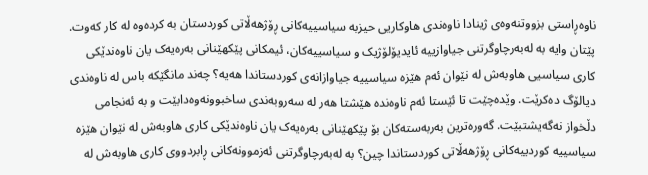ناوەڕاستی بزووتنەوەی ژینادا ناوەندی هاوکاریی حیزبە سیاسییەکانی ڕۆژهەڵاتی کوردستان بە کردەوە لە کار کەوت. پێتان وایە بە لەبەرچاوگرتنی جیاوازییە ئایدیۆلۆژیک و سیاسییەکان، ئیمکانی پێکهێنانی بەرەیەک یان ناوەندێکی کاری سیاسیی هاوبەش لە نێوان ئەم هێزە سیاسییە جیاوازانەی کوردستاندا هەیە؟ چەند مانگێکە باس لە ناوەندی دیالۆگ دەکرێت. وێدەچێت تا ئێستا ئەم ناوەندە هێشتا هەر لە سەروبەندی ساخبوونەوەدابێت و بە ئەنجامی دڵخواز نەگەیشتبێت. گەورەترین بەربەستەکان بۆ پێکهێنانی بەرەیەک یان ناوەندێکی کاری هاوبەش لە نێوان هێزە سیاسییە کوردییەکانی ڕۆژهەڵاتی کوردستاندا چین؟ بە لەبەرچاوگرتنی ئەزموونەکانی ڕابردووی کاری هاوبەش لە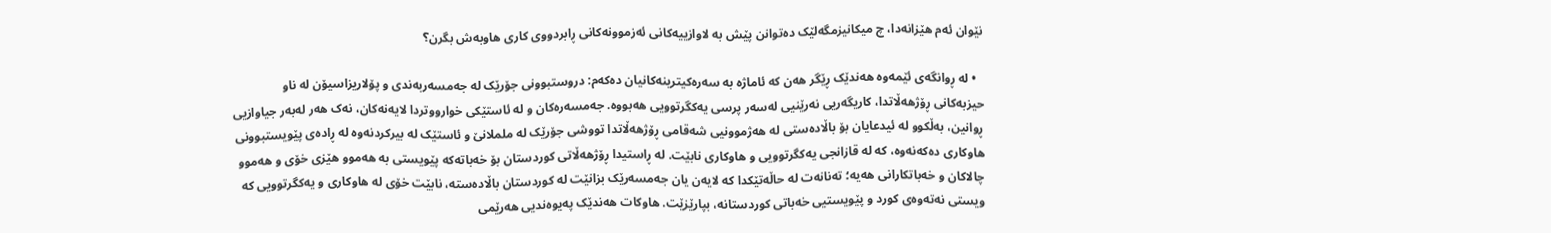نێوان ئەم هێزانەدا، چ میکانیزمگەلێک دەتوانن پێش بە لاوازییەکانی ئەزموونەکانی ڕابردووی کاری هاوبەش بگرن؟

  • لە ڕوانگەی ئێمەوە هەندێک ڕێگر هەن کە ئاماژە بە سەرەکیترینەکانیان دەکەم: دروستبوونی جۆرێک لە جەمسەربەندی و پۆلاریزاسیۆن لە ناو حیزبەکانی ڕۆژهەڵاتدا، کاریگەریی نەرێنیی لەسەر پرسی یەکگرتوویی هەبووە. جەمسەرەکان و لە ئاستێکی خوارووتردا لایەنەکان، نەک هەر لەبەر جیاوازیی ڕوانین، بەڵکوو لە ئیدعایان بۆ باڵادەستی لە هەژموونیی شەقامی ڕۆژهەڵاتدا تووشی جۆرێک لە ململانێ و ئاستێک لە بیرکردنەوە لە ڕادەی پێویستبوونی هاوکاری دەکەنەوە، کە لە قازانجی یەکگرتوویی و هاوکاری نابێت. لە ڕاستیدا ڕۆژهەڵاتی کوردستان بۆ خەباتەکە پێویستی بە هەموو هێزی خۆی و هەموو چالاکان و خەباتکارانی هەیە؛ تەنانەت لە حاڵەتێکدا کە لایەن یان جەمسەرێک بزانێت لە کوردستان باڵادەستە، نابێت خۆی لە هاوکاری و یەکگرتوویی کە ویستی نەتەوەی کورد و پێویستیی خەباتی کوردستانە، بپارێزێت. هاوکات هەندێک پەیوەندیی هەرێمی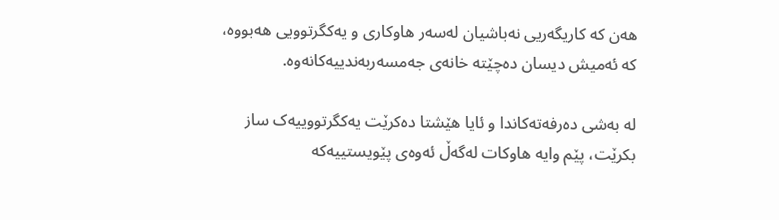هەن کە کاریگەریی نەباشیان لەسەر هاوکاری و یەکگرتوویی هەبووە، کە ئەمیش دیسان دەچێتە خانەی جەمسەربەندییەکانەوە.

لە بەشی دەرفەتەکاندا و ئایا هێشتا دەکرێت یەکگرتووییەک ساز بکرێت، پێم وایە هاوکات لەگەڵ ئەوەی پێویستییەکە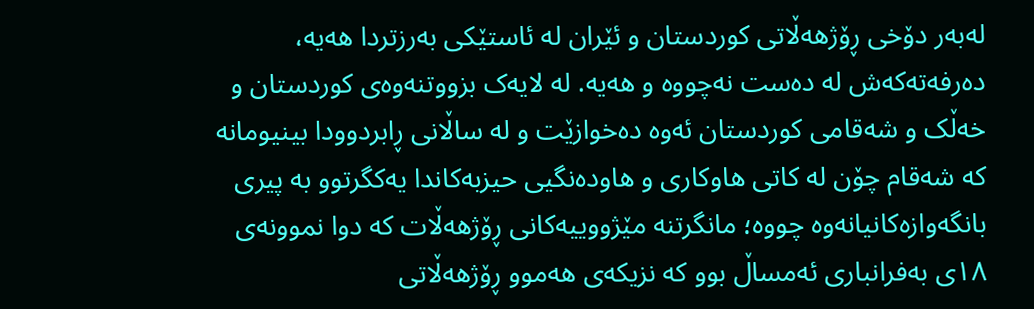لەبەر دۆخی ڕۆژهەڵاتی کوردستان و ئێران لە ئاستێکی بەرزتردا هەیە، دەرفەتەکەش لە دەست نەچووە و هەیە. لە لایەک بزووتنەوەی کوردستان و خەڵک و شەقامی کوردستان ئەوە دەخوازێت و لە ساڵانی ڕابردوودا بینیومانە کە شەقام چۆن لە کاتی هاوکاری و هاودەنگیی حیزبەکاندا یەکگرتوو بە پیری بانگەوازەکانیانەوە چووە؛ مانگرتنە مێژووییەکانی ڕۆژهەڵات کە دوا نموونەی ١٨ی بەفرانباری ئەمساڵ بوو کە نزیکەی هەموو ڕۆژهەڵاتی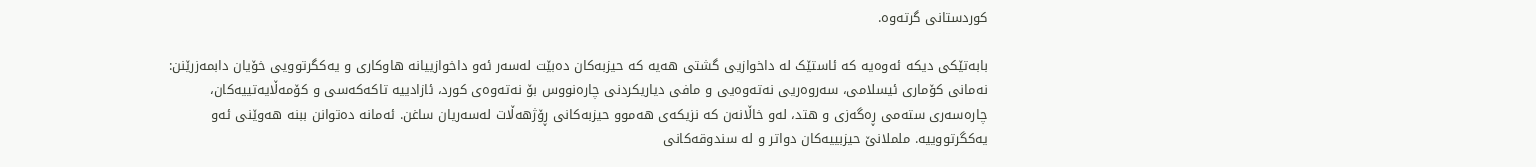کوردستانی گرتەوە.

بابەتێکی دیکە ئەوەیە کە ئاستێک لە داخوازیی گشتی هەیە کە حیزبەکان دەبێت لەسەر ئەو داخوازییانە هاوکاری و یەکگرتوویی خۆیان دابمەزرێنن: نەمانی کۆماری ئیسلامی، سەروەریی نەتەوەیی و مافی دیاریکردنی چارەنووس بۆ نەتەوەی کورد، ئازادییە تاکەکەسی و کۆمەڵایەتییەکان، چارەسەری ستەمی ڕەگەزی و هتد، لەو خاڵانەن کە نزیکەی هەموو حیزبەکانی ڕۆژهەڵات لەسەریان ساغن. ئەمانە دەتوانن ببنە هەوێنی ئەو یەکگرتووییە. ململانێ حیزبییەکان دواتر و لە سندوقەکانی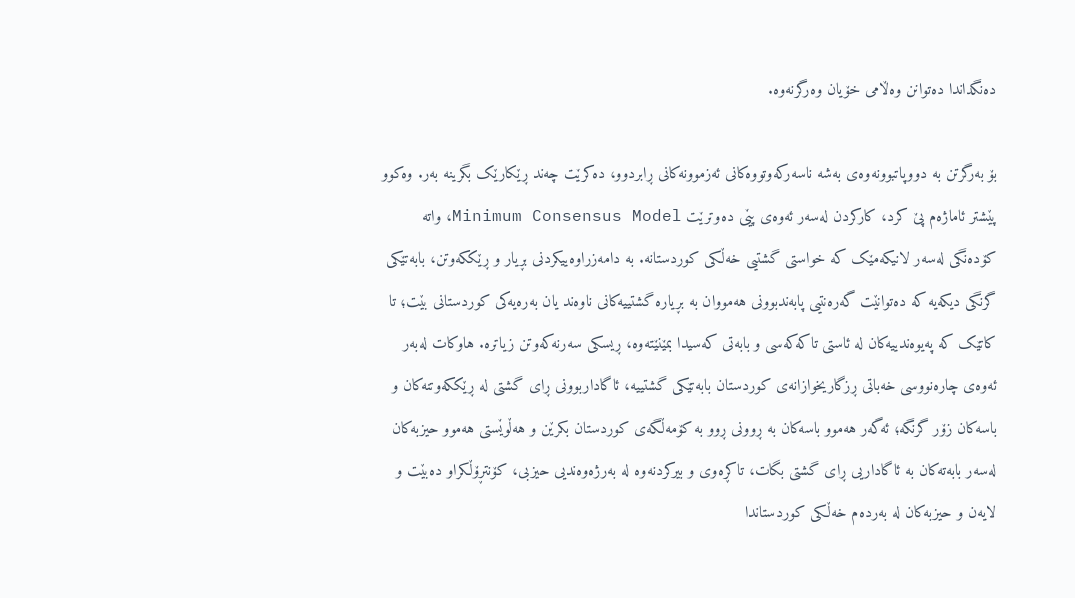دەنگداندا دەتوانن وەڵامی خۆیان وەرگرنەوە.

بۆ بەرگرتن بە دووپاتبوونەوەی بەشە ناسەرکەوتووەکانی ئەزموونەکانی ڕابردوو، دەکرێت چەند ڕێکارێک بگرینە بەر. وەکوو پێشتر ئاماژەم پێ کرد، کارکردن لەسەر ئەوەی پێی دەوترێت Minimum Consensus Model، واتە کۆدەنگی لەسەر لانیکەمێک کە خواستی گشتیی خەڵکی کوردستانە. بە دامەزراوەییکردنی بڕیار و ڕێککەوتن، بابەتێکی گرنگی دیکەیە کە دەتوانێت گەرەنتیی پابەندبوونی هەمووان بە بڕیارە گشتییەکانی ناوەند یان بەرەیەکی کوردستانی بێت؛ تا کاتێک کە پەیوەندییەکان لە ئاستی تاکەکەسی و بابەتی کەسیدا بمێنێتەوە، ڕیسکی سەرنەکەوتن زیاترە. هاوکات لەبەر ئەوەی چارەنووسی خەباتی ڕزگاریخوازانەی کوردستان بابەتێکی گشتییە، ئاگاداربوونی ڕای گشتی لە ڕێککەوتنەکان و باسەکان زۆر گرنگە؛ ئەگەر هەموو باسەکان بە ڕوونی ڕوو بە کۆمەڵگەی کوردستان بکرێن و هەڵوێستی هەموو حیزبەکان لەسەر بابەتەکان بە ئاگاداریی ڕای گشتی بگات، تاکڕەوی و بیرکردنەوە لە بەرژەوەندیی حیزبی، کۆنتڕۆڵکراو دەبێت و لایەن و حیزبەکان لە بەردەم خەڵکی کوردستاندا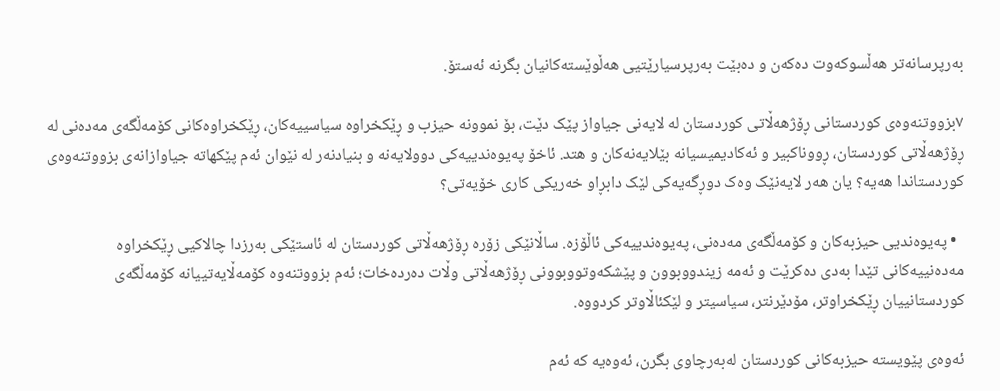بەرپرسانەتر هەڵسوکەوت دەکەن و دەبێت بەرپرسیارێتیی هەڵوێستەکانیان بگرنە ئەستۆ.

٧بزووتنەوەی کوردستانی ڕۆژهەڵاتی کوردستان لە لایەنی جیاواز پێک دێت، بۆ نموونە حیزب و ڕێکخراوە سیاسییەکان، ڕێکخراوەکانی کۆمەڵگەی مەدەنی لە ڕۆژهەڵاتی کوردستان، ڕووناکبیر و ئەکادیمیسیانە بێلایەنەکان و هتد. ئاخۆ پەیوەندییەکی دوولایەنە و بنیادنەر لە نێوان ئەم پێکهاتە جیاوازانەی بزووتنەوەی کوردستاندا هەیە؟ یان هەر لایەنێک وەک دوڕگەیەکی لێک دابڕاو خەریکی کاری خۆیەتی؟

  • پەیوەندیی حیزبەکان و کۆمەڵگەی مەدەنی، پەیوەندییەکی ئاڵۆزە. ساڵانێکی زۆرە ڕۆژهەڵاتی کوردستان لە ئاستێکی بەرزدا چالاکیی ڕێکخراوە مەدەنییەکانی تێدا بەدی دەکرێت و ئەمە زیندووبوون و پێشکەوتووبوونی ڕۆژهەڵاتی وڵات دەردەخات؛ ئەم بزووتنەوە کۆمەڵایەتییانە کۆمەڵگەی کوردستانییان ڕێکخراوتر، مۆدێرنتر، سیاسیتر و لێکئاڵاوتر کردووە.

ئەوەی پێویستە حیزبەکانی کوردستان لەبەرچاوی بگرن، ئەوەیە کە ئەم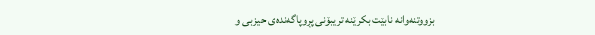بزووتنەوانە نابێت بکرێنە تریبۆنی پڕوپاگەندەی حیزبی و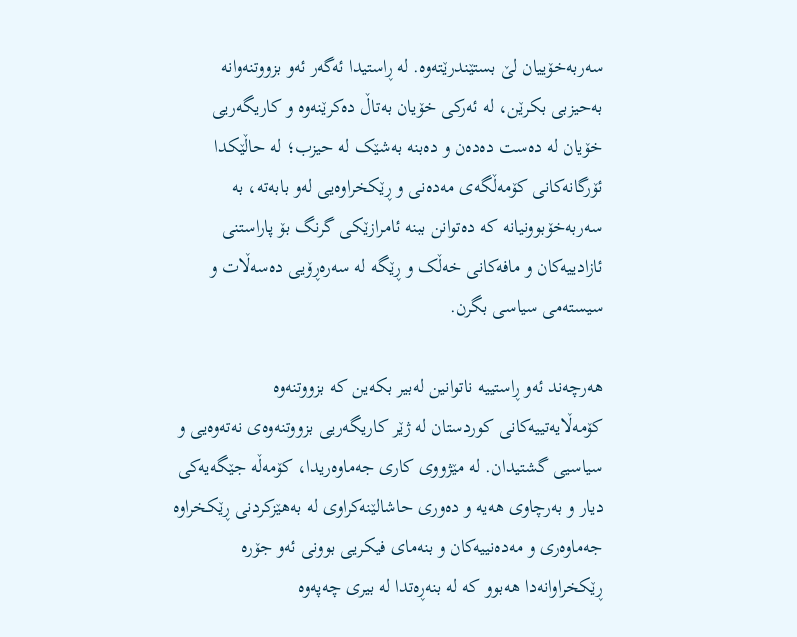سەربەخۆییان لێ بستێندرێتەوە. لە ڕاستیدا ئەگەر ئەو بزووتنەوانە بەحیزبی بکرێن، لە ئەرکی خۆیان بەتاڵ دەکرێنەوە و کاریگەریی خۆیان لە دەست دەدەن و دەبنە بەشێک لە حیزب؛ لە حاڵێکدا ئۆرگانەکانی کۆمەڵگەی مەدەنی و ڕێکخراوەیی لەو بابەتە، بە سەربەخۆبوونیانە کە دەتوانن ببنە ئامرازێکی گرنگ بۆ پاراستنی ئازادییەکان و مافەکانی خەڵک و ڕێگە لە سەرەڕۆیی دەسەڵات و سیستەمی سیاسی بگرن.

هەرچەند ئەو ڕاستییە ناتوانین لەبیر بکەین کە بزووتنەوە کۆمەڵایەتییەکانی کوردستان لە ژێر کاریگەریی بزووتنەوەی نەتەوەیی و سیاسیی گشتیدان. لە مێژووی کاری جەماوەریدا، کۆمەڵە جێگەیەکی دیار و بەرچاوی هەیە و دەوری حاشالێنەکراوی لە بەهێزکردنی ڕێکخراوە جەماوەری و مەدەنییەکان و بنەمای فیکریی بوونی ئەو جۆرە ڕێکخراوانەدا هەبوو کە لە بنەڕەتدا لە بیری چەپەوە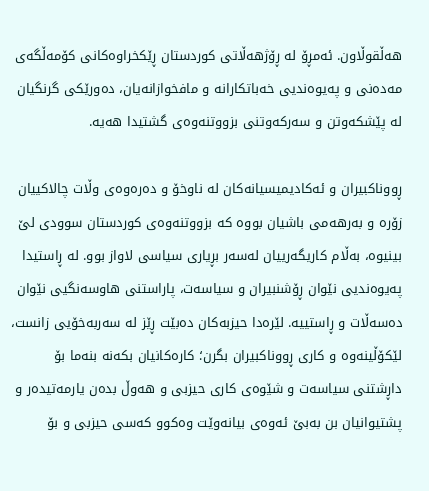هەڵقوڵاون. ئەمڕۆ لە ڕۆژهەڵاتی کوردستان ڕێکخراوەکانی کۆمەڵگەی مەدەنی و پەیوەندیی خەباتکارانە و مافخوازانەیان، دەورێکی گرنگیان لە پێشکەوتن و سەرکەوتنی بزووتنەوەی گشتیدا هەیە.

ڕووناکبیران و ئەکادیمیسیانەکان لە ناوخۆ و دەرەوەی وڵات چالاکییان زۆرە و بەرهەمی باشیان بووە کە بزووتنەوەی کوردستان سوودی لێ بینیوە، بەڵام کاریگەرییان لەسەر بڕیاری سیاسی لاواز بوو. لە ڕاستیدا پەیوەندیی نێوان ڕۆشنبیران و سیاسەت، پاراستنی هاوسەنگیی نێوان دەسەڵات و ڕاستییە. لێرەدا حیزبەکان دەبێت ڕێز لە سەربەخۆیی زانست، لێکۆڵینەوە و کاری ڕووناکبیران بگرن؛ کارەکانیان بکەنە بنەما بۆ داڕشتنی سیاسەت و شێوەی کاری حیزبی و هەوڵ بدەن یارمەتیدەر و پشتیوانیان بن بەبێ ئەوەی بیانەوێت وەکوو کەسی حیزبی و بۆ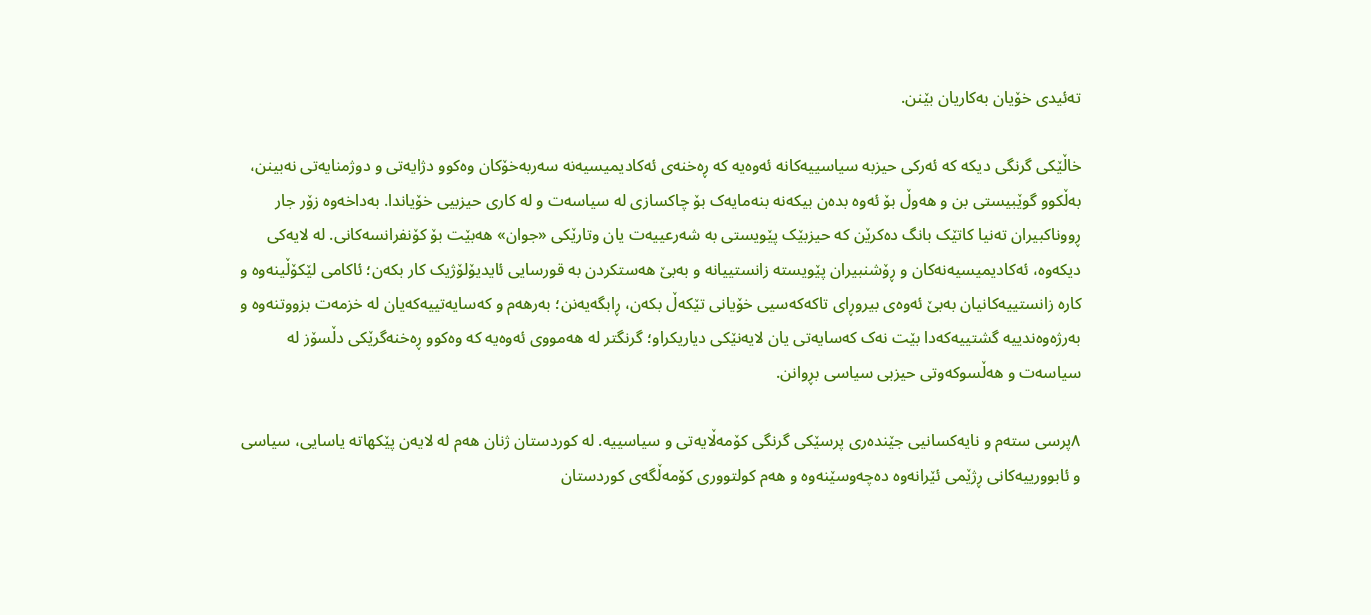تەئیدی خۆیان بەکاریان بێنن.

خاڵێکی گرنگی دیکە کە ئەرکی حیزبە سیاسییەکانە ئەوەیە کە ڕەخنەی ئەکادیمیسیەنە سەربەخۆکان وەکوو دژایەتی و دوژمنایەتی نەبینن، بەڵکوو گوێبیستی بن و هەوڵ بۆ ئەوە بدەن بیکەنە بنەمایەک بۆ چاکسازی لە سیاسەت و لە کاری حیزبیی خۆیاندا. بەداخەوە زۆر جار ڕووناکبیران تەنیا کاتێک بانگ دەکرێن کە حیزبێک پێویستی بە شەرعییەت یان وتارێکی «جوان» هەبێت بۆ کۆنفرانسەکانی. لە لایەکی دیکەوە، ئەکادیمیسیەنەکان و ڕۆشنبیران پێویستە زانستییانە و بەبێ هەستکردن بە قورسایی ئایدیۆلۆژیک کار بکەن؛ ئاکامی لێکۆڵینەوە و کارە زانستییەکانیان بەبێ ئەوەی بیروڕای تاکەکەسیی خۆیانی تێکەڵ بکەن، ڕابگەیەنن؛ بەرهەم و کەسایەتییەکەیان لە خزمەت بزووتنەوە و بەرژەوەندییە گشتییەکەدا بێت نەک کەسایەتی یان لایەنێکی دیاریکراو؛ گرنگتر لە هەمووی ئەوەیە کە وەکوو ڕەخنەگرێکی دڵسۆز لە سیاسەت و هەڵسوکەوتی حیزبی سیاسی بڕوانن.

٨پرسی ستەم و نایەکسانیی جێندەری پرسێکی گرنگی کۆمەڵایەتی و سیاسییە. لە کوردستان ژنان هەم لە لایەن پێکهاتە یاسایی، سیاسی و ئابوورییەکانی ڕژێمی ئێرانەوە دەچەوسێنەوە و هەم کولتووری کۆمەڵگەی کوردستان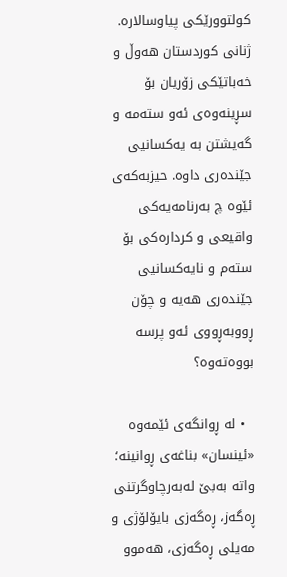کولتوورێکی پیاوسالارە. ژنانی کوردستان هەوڵ و خەباتێکی زۆریان بۆ سڕینەوەی ئەو ستەمە و گەیشتن بە یەکسانیی جێندەری داوە. حیزبەکەی ئێوە چ بەرنامەیەکی واقیعی و کردارەکی بۆ ستەم و نایەکسانیی جێندەری هەیە و چۆن ڕووبەڕووی ئەو پرسە بووەتەوە؟

  • لە ڕوانگەی ئێمەوە «ئینسان» بناغەی ڕوانینە؛ واتە بەبێ لەبەرچاوگرتنی ڕەگەز، ڕەگەزی بایۆلۆژی و مەیلی ڕەگەزی، هەموو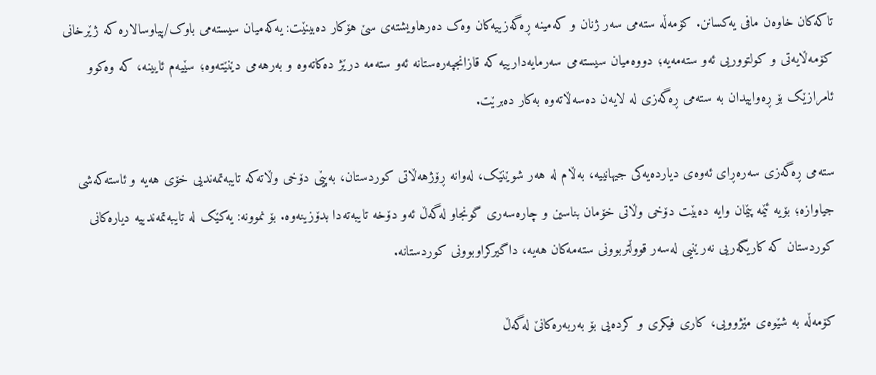تاکەکان خاوەن مافی یەکسانن. کۆمەڵە ستەمی سەر ژنان و کەمینە ڕەگەزییەکان وەک دەرهاویشتەی سێ هۆکار دەبینێت: یەکەمیان سیستەمی باوک/پیاوسالارە کە ژێرخانی کۆمەڵایەتی و کولتووریی ئەو ستەمەیە؛ دووەمیان سیستەمی سەرمایەدارییە کە قازانجپەرەستانە ئەو ستەمە درێژ دەکاتەوە و بەرهەمی دێنێتەوە؛ سێیەم ئایینە، کە وەکوو ئامرازێک بۆ ڕەواییدان بە ستەمی ڕەگەزی لە لایەن دەسەڵاتەوە بەکار دەبرێت.

ستەمی ڕەگەزی سەرەڕای ئەوەی دیاردەیەکی جیهانییە، بەڵام لە هەر شوێنێک، لەوانە ڕۆژهەڵاتی کوردستان، بەپێی دۆخی وڵاتەکە تایبەتمەندیی خۆی هەیە و ئاستەکەشی جیاوازە؛ بۆیە ئێمە پێمان وایە دەبێت دۆخی وڵاتی خۆمان بناسین و چارەسەری گونجاو لەگەڵ ئەو دۆخە تایبەتەدا بدۆزینەوە. بۆ نموونە: یەکێک لە تایبەتمەندییە دیارەکانی کوردستان کە کاریگەریی نەرێنیی لەسەر قووڵتربوونی ستەمەکان هەیە، داگیرکراوبوونی کوردستانە.

کۆمەڵە بە شێوەی مێژوویی، کاری فیکری و کردەیی بۆ بەربەرەکانێ لەگەڵ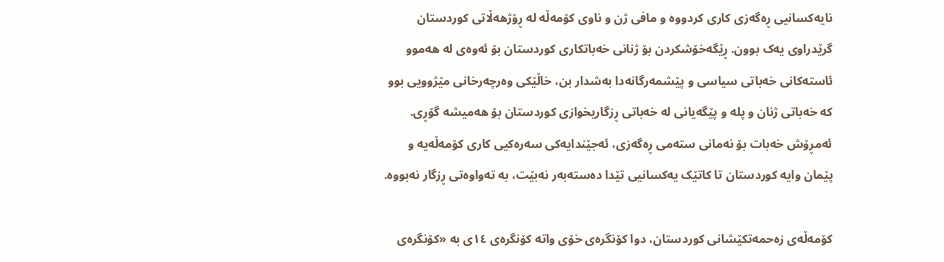نایەکسانیی ڕەگەزی کاری کردووە و مافی ژن و ناوی کۆمەڵە لە ڕۆژهەڵاتی کوردستان گرێدراوی یەک بوون. ڕێگەخۆشکردن بۆ ژنانی خەباتکاری کوردستان بۆ ئەوەی لە هەموو ئاستەکانی خەباتی سیاسی و پێشمەرگانەدا بەشدار بن، خاڵێکی وەرچەرخانی مێژوویی بوو کە خەباتی ژنان و پلە و پێگەیانی لە خەباتی ڕزگاریخوازی کوردستان بۆ هەمیشە گۆڕی. ئەمڕۆش خەبات بۆ نەمانی ستەمی ڕەگەزی، ئەجێندایەکی سەرەکیی کاری کۆمەڵەیە و پێمان وایە کوردستان تا کاتێک یەکسانیی تێدا دەستەبەر نەبێت، بە تەواوەتی ڕزگار نەبووە.

کۆمەڵەی زەحمەتکێشانی کوردستان، دوا کۆنگرەی خۆی واتە کۆنگرەی ١٤ی بە «کۆنگرەی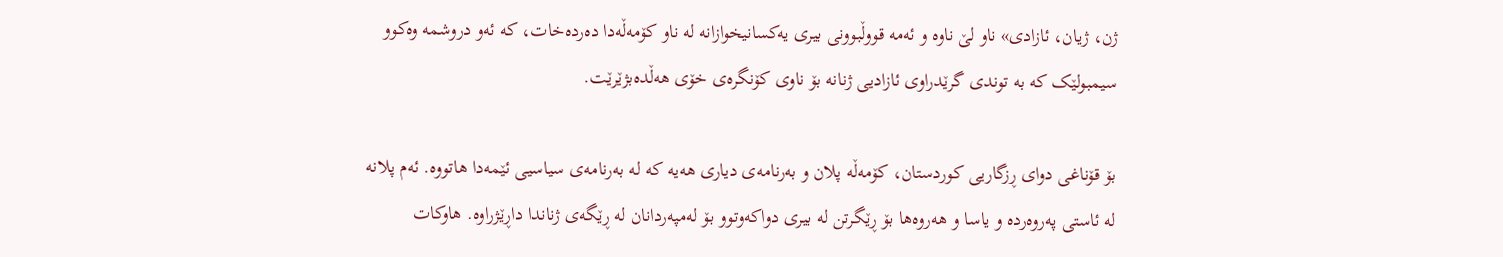ژن، ژیان، ئازادی» ناو لێ ناوە و ئەمە قووڵبوونی بیری یەکسانیخوازانە لە ناو کۆمەڵەدا دەردەخات، کە ئەو دروشمە وەکوو سیمبولێک کە بە توندی گرێدراوی ئازادیی ژنانە بۆ ناوی کۆنگرەی خۆی هەڵدەبژێرێت.

بۆ قۆناغی دوای ڕزگاریی کوردستان، کۆمەڵە پلان و بەرنامەی دیاری هەیە کە لە بەرنامەی سیاسیی ئێمەدا هاتووە. ئەم پلانە لە ئاستی پەروەردە و یاسا و هەروەها بۆ ڕێگرتن لە بیری دواکەوتوو بۆ لەمپەردانان لە ڕێگەی ژناندا داڕێژراوە. هاوکات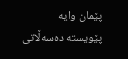پێمان وایە پێویستە دەسەڵاتی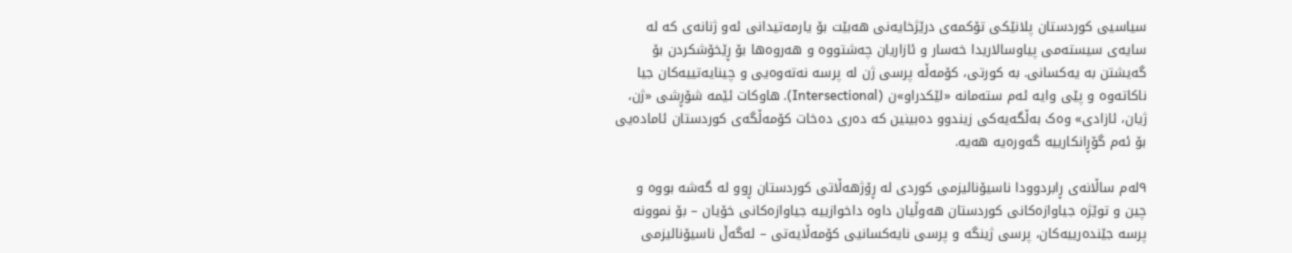سیاسیی کوردستان پلانێکی تۆکمەی درێژخایەنی هەبێت بۆ یارمەتیدانی ئەو ژنانەی کە لە سایەی سیستەمی پیاوسالاریدا خەسار و ئازاریان چەشتووە و هەروەها بۆ ڕێخۆشکردن بۆ گەیشتن بە یەکسانی. بە کورتی، کۆمەڵە پرسی ژن لە پرسە نەتەوەیی و چینایەتییەکان جیا ناکاتەوە و پێی وایە ئەم ستەمانە «لێکدراو»ن (Intersectional). هاوکات ئێمە شۆڕشی «ژن، ژیان، ئازادی» وەک بەڵگەیەکی زیندوو دەبینین کە دەری دەخات کۆمەڵگەی کوردستان ئامادەیی بۆ ئەم گۆڕانکارییە گەورەیە هەیە.

٩لەم ساڵانەی ڕابردوودا ناسیۆنالیزمی کوردی لە ڕۆژهەڵاتی کوردستان ڕوو لە گەشە بووە و چین و توێژە جیاوازەکانی کوردستان هەوڵیان داوە داخوازییە جیاوازەکانی خۆیان – بۆ نموونە پرسە جێندەرییەکان، پرسی ژینگە و پرسی نایەکسانیی کۆمەڵایەتی – لەگەڵ ناسیۆنالیزمی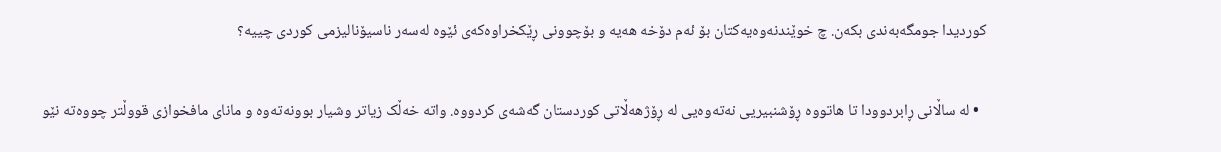کوردیدا جومگەبەندی بکەن. چ خوێندنەوەیەکتان بۆ ئەم دۆخە هەیە و بۆچوونی ڕێکخراوەکەی ئێوە لەسەر ناسیۆنالیزمی کوردی چییە؟

  • لە ساڵانی ڕابردوودا تا هاتووە ڕۆشنبیریی نەتەوەیی لە ڕۆژهەڵاتی کوردستان گەشەی کردووە. واتە خەڵک زیاتر وشیار بوونەتەوە و مانای مافخوازی قووڵتر چووەتە نێو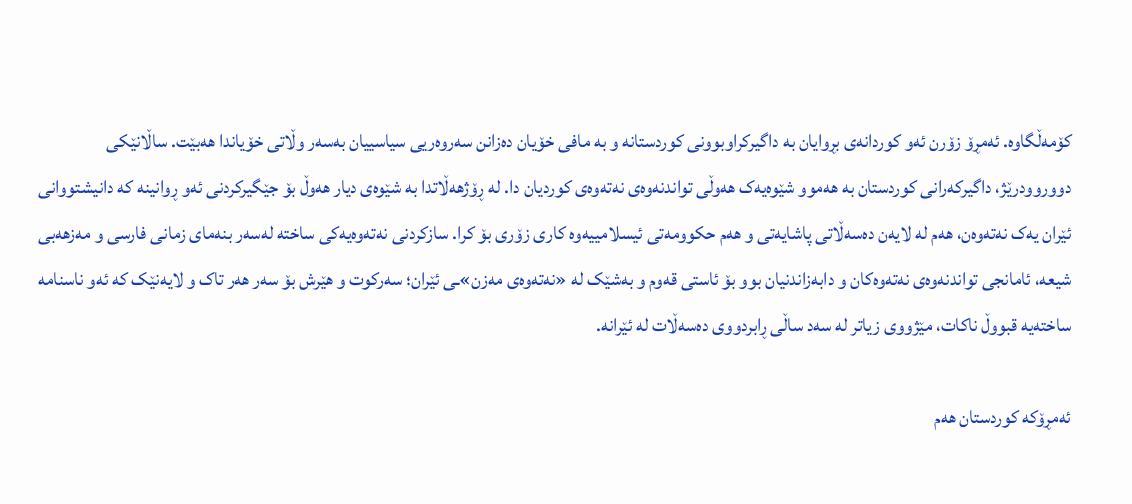کۆمەڵگاوە. ئەمڕۆ زۆرن ئەو کوردانەی بڕوایان بە داگیرکراوبوونی کوردستانە و بە مافی خۆیان دەزانن سەروەریی سیاسییان بەسەر وڵاتی خۆیاندا هەبێت. ساڵانێکی دووروودرێژ، داگیرکەرانی کوردستان بە هەموو شێوەیەک هەوڵی تواندنەوەی نەتەوەی کوردیان دا. لە ڕۆژهەڵاتدا بە شێوەی دیار هەوڵ بۆ جێگیرکردنی ئەو ڕوانینە کە دانیشتووانی ئێران یەک نەتەوەن، هەم لە لایەن دەسەڵاتی پاشایەتی و هەم حکوومەتی ئیسلامییەوە کاری زۆری بۆ کرا. سازکردنی نەتەوەیەکی ساختە لەسەر بنەمای زمانی فارسی و مەزهەبی شیعە، ئامانجی تواندنەوەی نەتەوەکان و دابەزاندنیان بوو بۆ ئاستی قەوم و بەشێک لە «نەتەوەی مەزن»ـی ئێران؛ سەرکوت و هێرش بۆ سەر هەر تاک و لایەنێک کە ئەو ناسنامە ساختەیە قبووڵ ناکات، مێژووی زیاتر لە سەد ساڵی ڕابردووی دەسەڵات لە ئێرانە.

ئەمڕۆکە کوردستان هەم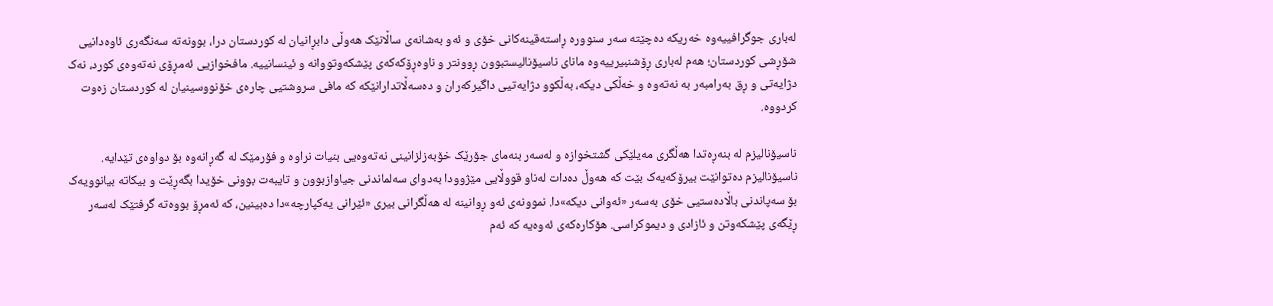لەباری جوگرافییەوە خەریکە دەچێتە سەر سنوورە ڕاستەقینەکانی خۆی و ئەو بەشانەی ساڵانێک هەوڵی دابڕانیان لە کوردستان درا، بوونەتە سەنگەری ئاوەدانیی شۆڕشی کوردستان؛ هەم لەباری ڕۆشنبیرییەوە مانای ناسیۆنالیستبوون ڕوونتر و ناوەڕۆکەکەی پێشکەوتووانە و ئینسانییە. مافخوازیی ئەمڕۆی نەتەوەی کورد، نەک دژایەتی و ڕق بەرامبەر بە نەتەوە و خەڵکی دیکە، بەڵکوو دژایەتیی داگیرکەران و دەسەڵاتدارانێکە کە مافی سروشتیی چارەی خۆنووسینیان لە کوردستان زەوت کردووە.

ناسیۆنالیزم لە بنەڕەتدا هەڵگری مەیلێکی گشتخوازە و لەسەر بنەمای جۆرێک خۆبەزلزانینی نەتەوەیی بنیات نراوە و فۆرمێک لە گەڕانەوە بۆ دواوەی تێدایە. ناسیۆنالیزم دەتوانێت بیرۆکەیەک بێت کە هەوڵ دەدات لەناو قووڵایی مێژوودا بەدوای سەلماندنی جیاوازبوون و تایبەت بوونی خۆیدا بگەڕێت و بیکاتە بیانوویەک بۆ سەپاندنی باڵادەستیی خۆی بەسەر «ئەوانی دیکە»دا. نموونەی ئەو ڕوانینە لە هەڵگرانی بیری «ئێرانی یەکپارچە»دا دەبینین، کە ئەمڕۆ بووەتە گرفتێک لەسەر ڕێگەی پێشکەوتن و ئازادی و دیموکراسی. هۆکارەکەی ئەوەیە کە ئەم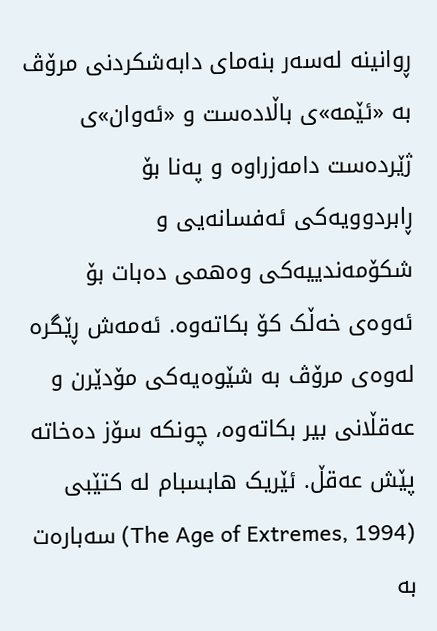ڕوانینە لەسەر بنەمای دابەشکردنی مرۆڤ بە «ئێمە»ی باڵادەست و «ئەوان»ی ژێردەست دامەزراوە و پەنا بۆ ڕابردوویەکی ئەفسانەیی و شکۆمەندییەکی وەهمی دەبات بۆ ئەوەی خەڵک کۆ بکاتەوە. ئەمەش ڕێگرە لەوەی مرۆڤ بە شێوەیەکی مۆدێرن و عەقڵانی بیر بکاتەوە، چونکە سۆز دەخاتە پێش عەقڵ. ئێریک هابسبام لە کتێبی (The Age of Extremes, 1994) سەبارەت بە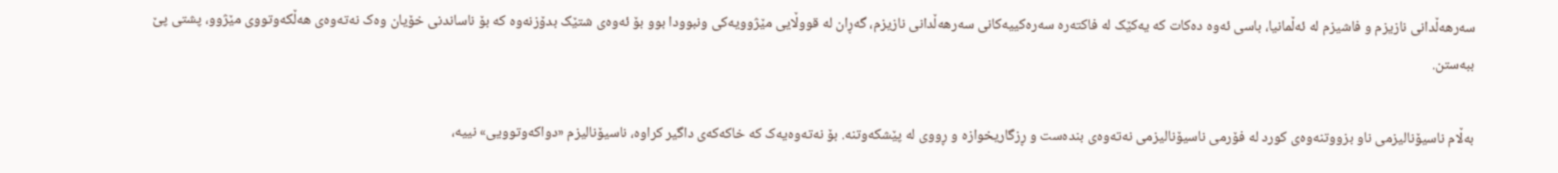سەرهەڵدانی نازیزم و فاشیزم لە ئەڵمانیا، باسی ئەوە دەکات کە یەکێک لە فاکتەرە سەرەکییەکانی سەرهەڵدانی نازیزم، گەڕان لە قووڵایی مێژوویەکی ونبوودا بوو بۆ ئەوەی شتێک بدۆزنەوە کە بۆ ناساندنی خۆیان وەک نەتەوەی هەڵکەوتووی مێژوو، پشتی پێ ببەستن.

بەڵام ناسیۆنالیزمی ناو بزووتنەوەی کورد لە فۆرمی ناسیۆنالیزمی نەتەوەی بندەست و ڕزگاریخوازە و ڕووی لە پێشکەوتنە. بۆ نەتەوەیەک کە خاکەکەی داگیر کراوە، ناسیۆنالیزم «دواکەوتوویی» نییە،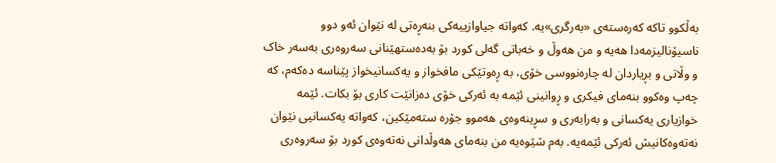بەڵکوو تاکە کەرەستەی «بەرگری»یە. کەواتە جیاوازییەکی بنەڕەتی لە نێوان ئەو دوو ناسیۆنالیزمەدا هەیە و من هەوڵ و خەباتی گەلی کورد بۆ بەدەستهێنانی سەروەری بەسەر خاک و وڵاتی و بڕیاردان لە چارەنووسی خۆی، بە ڕەوتێکی مافخواز و یەکسانیخواز پێناسە دەکەم، کە چەپ وەکوو بنەمای فیکری و ڕوانینی ئێمە بە ئەرکی خۆی دەزانێت کاری بۆ بکات. ئێمە خوازیاری یەکسانی و بەرابەری و سڕینەوەی هەموو جۆرە ستەمێکین، کەواتە یەکسانیی نێوان نەتەوەکانیش ئەرکی ئێمەیە. بەم شێوەیە من بنەمای هەوڵدانی نەتەوەی کورد بۆ سەروەری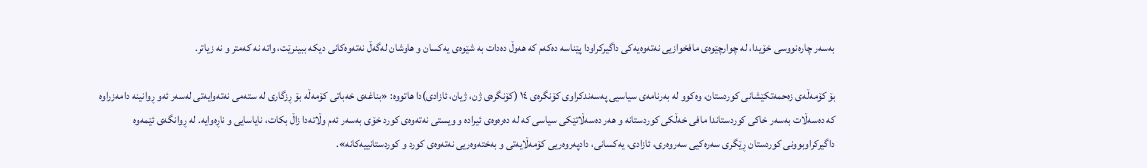بەسەر چارەنووسی خۆیدا، لە چوارچێوەی مافخوازیی نەتەوەیەکی داگیرکراودا پێناسە دەکەم کە هەوڵ دەدات بە شێوەی یەکسان و هاوشان لەگەڵ نەتەوەکانی دیکە ببینرێت، واتە نە کەمتر و نە زیاتر.

بۆ کۆمەڵەی زەحمەتکێشانی کوردستان، وەکوو لە بەرنامەی سیاسیی پەسەندکراوی کۆنگرەی ١٤ (کۆنگرەی ژن، ژیان، ئازادی)دا هاتووە: «بناغەی خەباتی کۆمەڵە بۆ ڕزگاری لە ستەمی نەتەوایەتی لەسەر ئەو ڕوانینە دامەزراوە کە دەسەڵات بەسەر خاکی کوردستاندا مافی خەڵکی کوردستانە و هەر دەسەڵاتێکی سیاسی کە لە دەرەوەی ئیرادە و ویستی نەتەوەی کورد خۆی بەسەر ئەم وڵاتەدا زاڵ بکات، نایاسایی و ناڕەوایە. لە ڕوانگەی ئێمەوە داگیرکراوبوونی کوردستان ڕێگری سەرەکیی سەروەری، ئازادی، یەکسانی، دادپەروەریی کۆمەڵایەتی و بەختەوەریی نەتەوەی کورد و کوردستانییەکانە».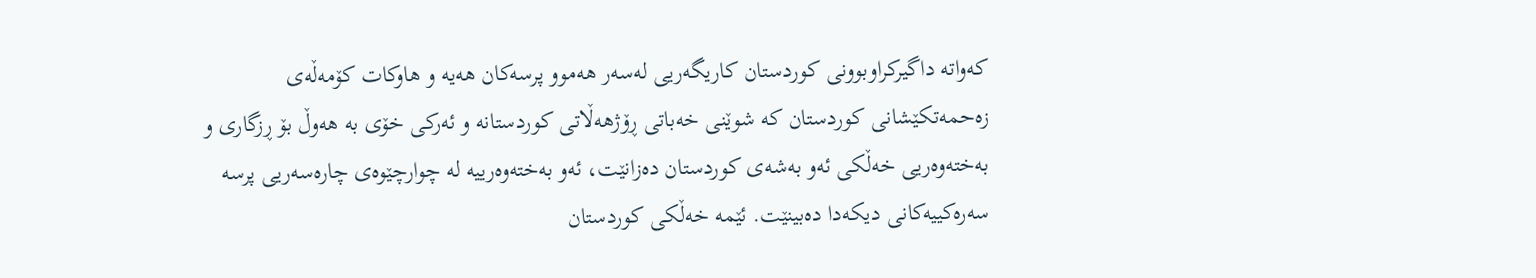کەواتە داگیرکراوبوونی کوردستان کاریگەریی لەسەر هەموو پرسەکان هەیە و هاوکات کۆمەڵەی زەحمەتکێشانی کوردستان کە شوێنی خەباتی ڕۆژهەڵاتی کوردستانە و ئەرکی خۆی بە هەوڵ بۆ ڕزگاری و بەختەوەریی خەڵکی ئەو بەشەی کوردستان دەزانێت، ئەو بەختەوەرییە لە چوارچێوەی چارەسەریی پرسە سەرەکییەکانی دیکەدا دەبینێت. ئێمە خەڵکی کوردستان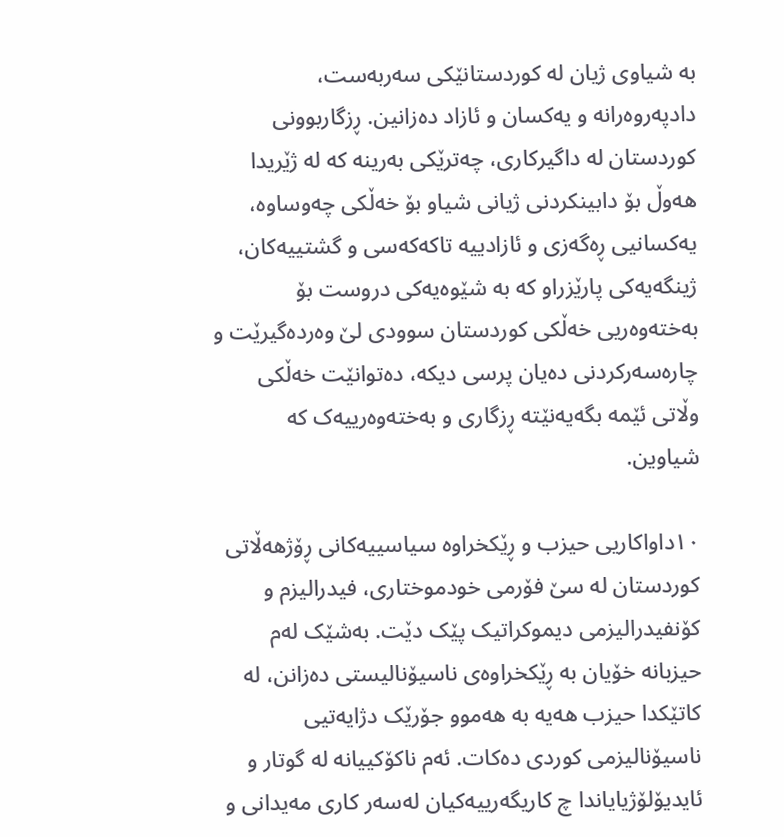بە شیاوی ژیان لە کوردستانێکی سەربەست، دادپەروەرانە و یەکسان و ئازاد دەزانین. ڕزگاربوونی کوردستان لە داگیرکاری، چەترێکی بەرینە کە لە ژێریدا هەوڵ بۆ دابینکردنی ژیانی شیاو بۆ خەڵکی چەوساوە، یەکسانیی ڕەگەزی و ئازادییە تاکەکەسی و گشتییەکان، ژینگەیەکی پارێزراو کە بە شێوەیەکی دروست بۆ بەختەوەریی خەڵکی کوردستان سوودی لێ وەردەگیرێت و چارەسەرکردنی دەیان پرسی دیکە، دەتوانێت خەڵکی وڵاتی ئێمە بگەیەنێتە ڕزگاری و بەختەوەرییەک کە شیاوین.

١٠داواکاریی حیزب و ڕێکخراوە سیاسییەکانی ڕۆژهەڵاتی کوردستان لە سێ فۆرمی خودموختاری، فیدرالیزم و کۆنفیدرالیزمی دیموکراتیک پێک دێت. بەشێک لەم حیزبانە خۆیان بە ڕێکخراوەی ناسیۆنالیستی دەزانن، لە کاتێکدا حیزب هەیە بە هەموو جۆرێک دژایەتیی ناسیۆنالیزمی کوردی دەکات. ئەم ناکۆکییانە لە گوتار و ئایدیۆلۆژیایاندا چ کاریگەرییەکیان لەسەر کاری مەیدانی و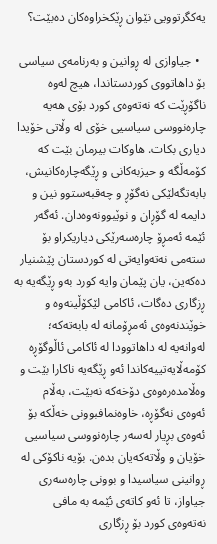یەکگرتوویی نێوان ڕێکخراوەکان دەبێت؟

  • جیاوازی لە ڕوانین و بەرنامەی سیاسی بۆ داهاتووی کوردستاندا، هیچ لەوە ناگۆڕێت کە نەتەوەی کورد بۆی هەیە چارەنووسی سیاسیی خۆی لە وڵاتی خۆیدا دیاری بکات. هاوکات بیرمان بێت کە کۆمەڵگە و حیزبەکانی و ڕێگەچارەکانیش، بابەتگەلێکی نەگۆڕ و چەقبەستوو نین و دایمە لە گۆڕان و نوێبوونەوەدان. ئەگەر ئێمە ئەمڕۆ چارەسەرێکی دیاریکراو بۆ ستەمی نەتەوایەتی لە کوردستان پێشنیار دەکەین، یان پێمان وایە کورد بەو ڕێگەیە بە ڕزگاری دەگات، ئاکامی لێکۆڵینەوە و خوێندنەوەی ئەمڕۆمانە لە بابەتەکە؛ لەوانەیە لە داهاتوودا لە ئاکامی ئاڵوگۆڕە کۆمەڵایەتییەکاندا ئەو ڕێگەیە ناکارا بێت و وەڵامدەرەوەی دۆخەکە نەبێت، بەڵام ئەوەی نەگۆڕە، خاوەنمافبوونی خەڵکە بۆ ئەوەی بڕیار لەسەر چارەنووسی سیاسیی خۆیان و وڵاتەکەیان بدەن. بۆیە ناکۆکی لە ڕوانینی سیاسیدا و بوونی چارەسەری جیاواز، تا ئەو کاتەی ئێمە بە مافی نەتەوەی کورد بۆ ڕزگاری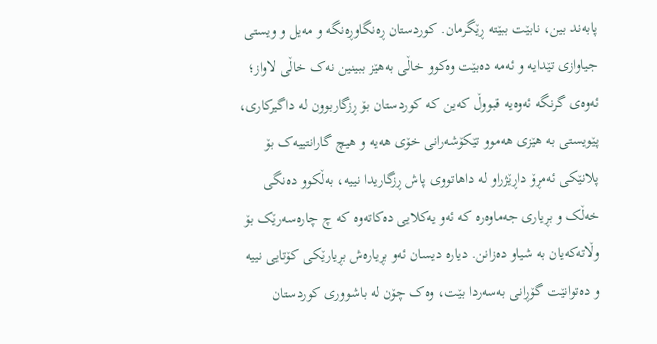پابەند بین، نابێت ببێتە ڕێگرمان. کوردستان ڕەنگاوڕەنگە و مەیل و ویستی جیاوازی تێدایە و ئەمە دەبێت وەکوو خاڵی بەهێز ببینین نەک خاڵی لاواز؛ ئەوەی گرنگە ئەوەیە قبووڵ کەین کە کوردستان بۆ ڕزگاربوون لە داگیرکاری، پێویستی بە هێزی هەموو تێکۆشەرانی خۆی هەیە و هیچ گارانتییەک بۆ پلانێکی ئەمڕۆ داڕێژراو لە داهاتووی پاش ڕزگاریدا نییە، بەڵکوو دەنگی خەڵک و بڕیاری جەماوەرە کە ئەو یەکلایی دەکاتەوە کە چ چارەسەرێک بۆ وڵاتەکەیان بە شیاو دەزانن. دیارە دیسان ئەو بڕیارەش بڕیارێکی کۆتایی نییە و دەتوانێت گۆڕانی بەسەردا بێت، وەک چۆن لە باشووری کوردستان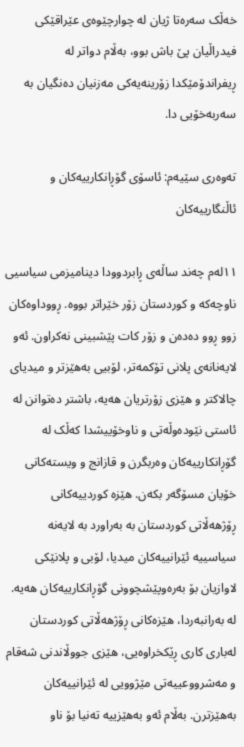خەڵک سەرەتا ژیان لە چوارچێوەی عێراقێکی فیدراڵیان پێ باش بوو، بەڵام دواتر لە ڕیفراندۆمێکدا زۆرینەیەکی مەزنیان دەنگیان بە سەربەخۆیی دا.

تەوەری سێیەم: ئاسۆی گۆڕانکارییەکان و ئاڵنگارییەکان

١١لەم چەند ساڵەی ڕابردوودا دینامیزمی سیاسیی ناوچەکە و کوردستان زۆر خێراتر بووە. ڕووداوەکان زوو ڕوو دەدەن و زۆر کات پێشبینی نەکراون. ئەو لایەنانەی پلانی تۆکمەتر، لۆبیی بەهێزتر و میدیای چالاکتر و هێزی زۆرتریان هەیە، باشتر دەتوانن لە ئاستی نێودەوڵەتی و ناوخۆییشدا کەڵک لە گۆڕانکارییەکان وەربگرن و قازانج و ویستەکانی خۆیان مسۆگەر بکەن. هێزە کوردییەکانی ڕۆژهەڵاتی کوردستان بە بەراورد بە لایەنە سیاسییە ئێرانییەکان میدیا، لۆبی و پلانێکی لاوازیان بۆ بەرەوپێشچوونی گۆڕانکارییەکان هەیە. لە بەرانبەردا، هێزەکانی ڕۆژهەڵاتی کوردستان لەباری کاری ڕێکخراوەیی، هێزی جووڵاندنی شەقام و مەشرووعییەتی مێژوویی لە ئێرانییەکان بەهێزترن. بەڵام ئەو بەهێزییە تەنیا بۆ ناو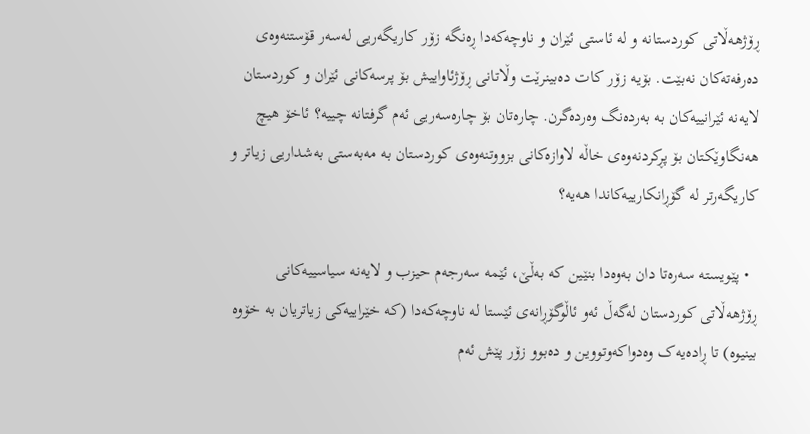ڕۆژهەڵاتی کوردستانە و لە ئاستی ئێران و ناوچەکەدا ڕەنگە زۆر کاریگەریی لەسەر قۆستنەوەی دەرفەتەکان نەبێت. بۆیە زۆر کات دەبینرێت وڵاتانی ڕۆژئاواییش بۆ پرسەکانی ئێران و کوردستان لایەنە ئێرانییەکان بە بەردەنگ وەردەگرن. چارەتان بۆ چارەسەریی ئەم گرفتانە چییە؟ ئاخۆ هیچ هەنگاوێکتان بۆ پڕکردنەوەی خاڵە لاوازەکانی بزووتنەوەی کوردستان بە مەبەستی بەشداریی زیاتر و کاریگەرتر لە گۆڕانکارییەکاندا هەیە؟

  • پێویستە سەرەتا دان بەوەدا بنێین کە بەڵێ، ئێمە سەرجەم حیزب و لایەنە سیاسییەکانی ڕۆژهەڵاتی کوردستان لەگەڵ ئەو ئاڵوگۆڕانەی ئێستا لە ناوچەکەدا (کە خێراییەکی زیاتریان بە خۆوە بینیوە) تا ڕادەیەک وەدواکەوتووین و دەبوو زۆر پێش ئەم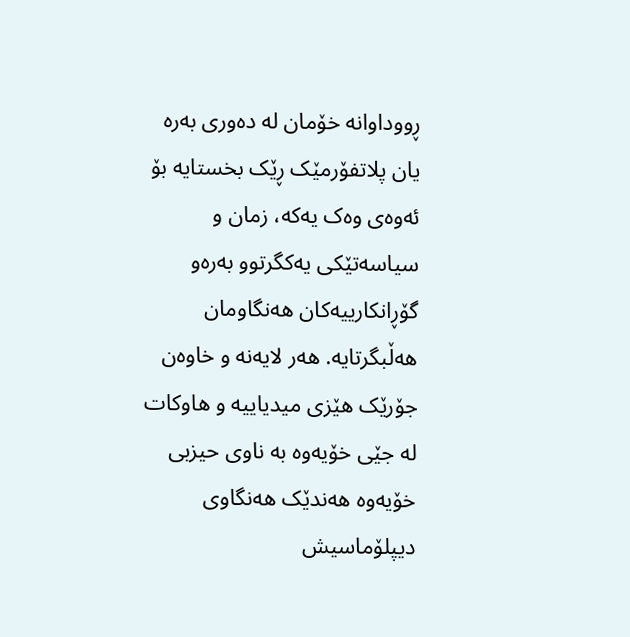ڕووداوانە خۆمان لە دەوری بەرە یان پلاتفۆرمێک ڕێک بخستایە بۆ ئەوەی وەک یەکە، زمان و سیاسەتێکی یەکگرتوو بەرەو گۆڕانکارییەکان هەنگاومان هەڵبگرتایە. هەر لایەنە و خاوەن جۆرێک هێزی میدیاییە و هاوکات لە جێی خۆیەوە بە ناوی حیزبی خۆیەوە هەندێک هەنگاوی دیپلۆماسیش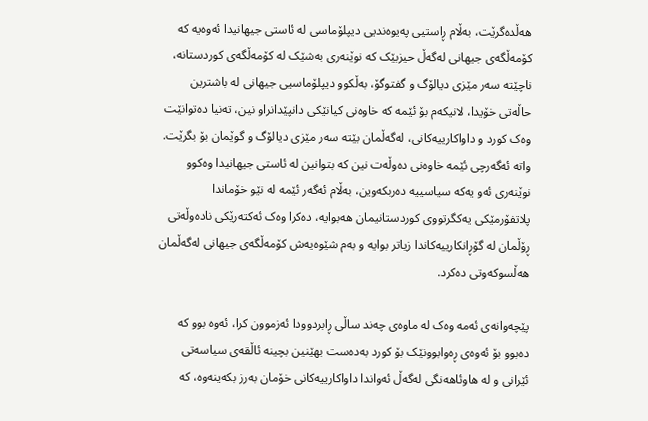هەڵدەگرێت، بەڵام ڕاستیی پەیوەندیی دیپلۆماسی لە ئاستی جیهانیدا ئەوەیە کە کۆمەڵگەی جیهانی لەگەڵ حیزبێک کە نوێنەری بەشێک لە کۆمەڵگەی کوردستانە، ناچێتە سەر مێزی دیالۆگ و گفتوگۆ، بەڵکوو دیپلۆماسیی جیهانی لە باشترین حاڵەتی خۆیدا، لانیکەم بۆ ئێمە کە خاوەنی کیانێکی دانپێدانراو نین، تەنیا دەتوانێت وەک کورد و داواکارییەکانی، لەگەڵمان بێتە سەر مێزی دیالۆگ و گوێمان بۆ بگرێت. واتە ئەگەرچی ئێمە خاوەنی دەوڵەت نین کە بتوانین لە ئاستی جیهانیدا وەکوو نوێنەری ئەو یەکە سیاسییە دەربکەوین، بەڵام ئەگەر ئێمە لە نێو خۆماندا پلاتفۆرمێکی یەکگرتووی کوردستانیمان هەبوایە، دەکرا وەک ئەکتەرێکی نادەوڵەتی ڕۆڵمان لە گۆڕانکارییەکاندا زیاتر بوایە و بەم شێوەیەش کۆمەڵگەی جیهانی لەگەڵمان هەڵسوکەوتی دەکرد.

پێچەوانەی ئەمە وەک لە ماوەی چەند ساڵی ڕابردوودا ئەزموون کرا، ئەوە بوو کە دەبوو بۆ ئەوەی ڕەوابوونێک بۆ کورد بەدەست بهێنین بچینە ئاڵقەی سیاسەتی ئێرانی و لە هاوئاهەنگی لەگەڵ ئەواندا داواکارییەکانی خۆمان بەرز بکەینەوە، کە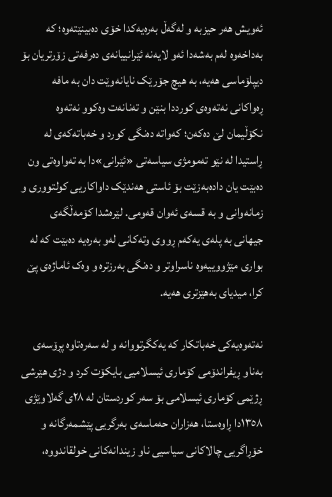ئەویش هەر حیزبە و لەگەڵ بەرەیەکدا خۆی دەبینێتەوە؛ کە بەداخەوە لەم بەشەدا ئەو لایەنە ئێرانییانەی دەرفەتی زۆرتریان بۆ دیپلۆماسی هەیە، بە هیچ جۆرێک نایانەوێت دان بە مافە ڕەواکانی نەتەوەی کورددا بنێن و تەنانەت وەکوو نەتەوە نکۆڵیمان لێ دەکەن؛ کەواتە دەنگی کورد و خەباتەکەی لە ڕاستیدا لە نێو تەمومژی سیاسەتی «ئێرانی»دا بە تەواوەتی ون دەبێت یان دادەبەزێت بۆ ئاستی هەندێک داواکاریی کولتووری و زمانەوانی و بە قسەی ئەوان قەومی. لێرەشدا کۆمەڵگەی جیهانی بە پلەی یەکەم ڕووی وتەکانی لەو بەرەیە دەبێت کە لە بواری مێژووییەوە ناسراوتر و دەنگی بەرزترە و وەک ئاماژەی پێ کرا، میدیای بەهێزتری هەیە.

نەتەوەیەکی خەباتکار کە یەکگرتووانە و لە سەرەتاوە پڕۆسەی بەناو ڕیفراندۆمی کۆماری ئیسلامیی بایکۆت کرد و دژی هێرشی ڕژێمی کۆماری ئیسلامی بۆ سەر کوردستان لە ٢٨ی گەلاوێژی ١٣٥٨دا ڕاوەستا، هەزاران حەماسەی بەرگریی پێشمەرگانە و خۆڕاگریی چالاکانی سیاسیی ناو زیندانەکانی خولقاندووە،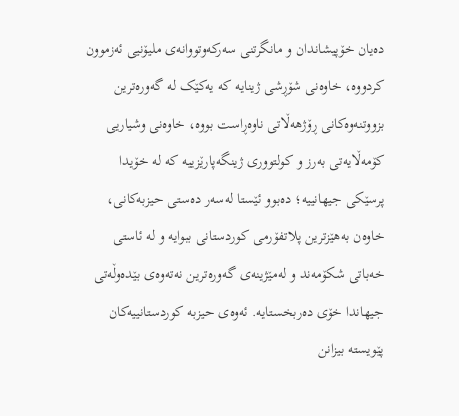دەیان خۆپیشاندان و مانگرتنی سەرکەوتووانەی ملیۆنیی ئەزموون کردووە، خاوەنی شۆڕشی ژینایە کە یەکێک لە گەورەترین بزووتنەوەکانی ڕۆژهەڵاتی ناوەڕاست بووە، خاوەنی وشیاریی کۆمەڵایەتی بەرز و کولتووری ژینگەپارێزییە کە لە خۆیدا پرسێکی جیهانییە؛ دەبوو ئێستا لەسەر دەستی حیزبەکانی، خاوەن بەهێزترین پلاتفۆرمی کوردستانی ببوایە و لە ئاستی خەباتی شکۆمەند و لەمێژینەی گەورەترین نەتەوەی بێدەوڵەتی جیهاندا خۆی دەربخستایە. ئەوەی حیزبە کوردستانییەکان پێویستە بیزانن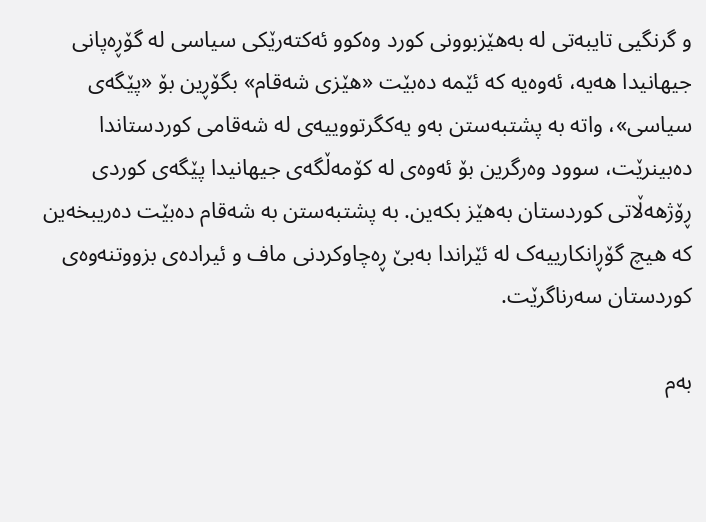و گرنگیی تایبەتی لە بەهێزبوونی کورد وەکوو ئەکتەرێکی سیاسی لە گۆڕەپانی جیهانیدا هەیە، ئەوەیە کە ئێمە دەبێت «هێزی شەقام» بگۆڕین بۆ «پێگەی سیاسی»، واتە بە پشتبەستن بەو یەکگرتووییەی لە شەقامی کوردستاندا دەبینرێت، سوود وەرگرین بۆ ئەوەی لە کۆمەڵگەی جیهانیدا پێگەی کوردی ڕۆژهەڵاتی کوردستان بەهێز بکەین. بە پشتبەستن بە شەقام دەبێت دەریبخەین کە هیچ گۆڕانکارییەک لە ئێراندا بەبێ ڕەچاوکردنی ماف و ئیرادەی بزووتنەوەی کوردستان سەرناگرێت.

بەم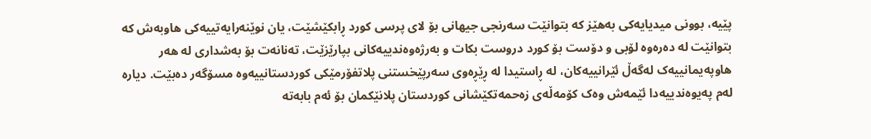پێیە، بوونی میدیایەکی بەهێز کە بتوانێت سەرنجی جیهانی بۆ لای پرسی کورد ڕابکێشێت، یان نوێنەرایەتییەکی هاوبەش کە بتوانێت لە دەرەوە لۆبی و دۆست بۆ کورد دروست بکات و بەرژەوەندییەکانی بپارێزێت، تەنانەت بۆ بەشداری لە هەر هاوپەیمانییەک لەگەڵ ئێرانییەکان، لە ڕاستیدا لە ڕێڕەوی سەرپێخستنی پلاتفۆرمێکی کوردستانییەوە مسۆگەر دەبێت. دیارە لەم پەیوەندییەدا ئێمەش وەک کۆمەڵەی زەحمەتکێشانی کوردستان پلانێکمان بۆ ئەم بابەتە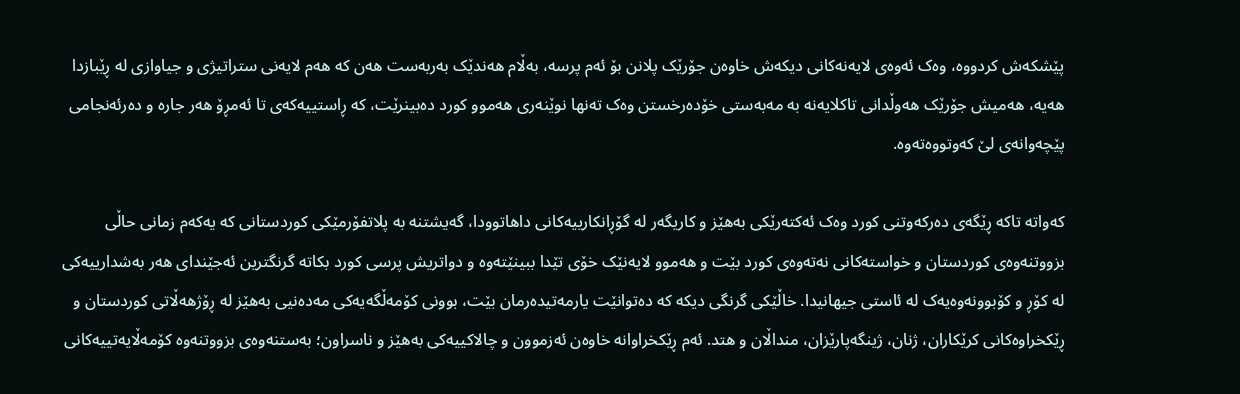پێشکەش کردووە، وەک ئەوەی لایەنەکانی دیکەش خاوەن جۆرێک پلانن بۆ ئەم پرسە، بەڵام هەندێک بەربەست هەن کە هەم لایەنی ستراتیژی و جیاوازی لە ڕێبازدا هەیە، هەمیش جۆرێک هەوڵدانی تاکلایەنە بە مەبەستی خۆدەرخستن وەک تەنها نوێنەری هەموو کورد دەبینرێت، کە ڕاستییەکەی تا ئەمڕۆ هەر جارە و دەرئەنجامی پێچەوانەی لێ کەوتووەتەوە.

کەواتە تاکە ڕێگەی دەرکەوتنی کورد وەک ئەکتەرێکی بەهێز و کاریگەر لە گۆڕانکارییەکانی داهاتوودا، گەیشتنە بە پلاتفۆرمێکی کوردستانی کە یەکەم زمانی حاڵی بزووتنەوەی کوردستان و خواستەکانی نەتەوەی کورد بێت و هەموو لایەنێک خۆی تێدا ببینێتەوە و دواتریش پرسی کورد بکاتە گرنگترین ئەجێندای هەر بەشدارییەکی لە کۆڕ و کۆبوونەوەیەک لە ئاستی جیهانیدا. خاڵێکی گرنگی دیکە کە دەتوانێت یارمەتیدەرمان بێت، بوونی کۆمەڵگەیەکی مەدەنیی بەهێز لە ڕۆژهەڵاتی کوردستان و ڕێکخراوەکانی کرێکاران، ژنان، ژینگەپارێزان، منداڵان و هتد. ئەم ڕێکخراوانە خاوەن ئەزموون و چالاکییەکی بەهێز و ناسراون؛ بەستنەوەی بزووتنەوە کۆمەڵایەتییەکانی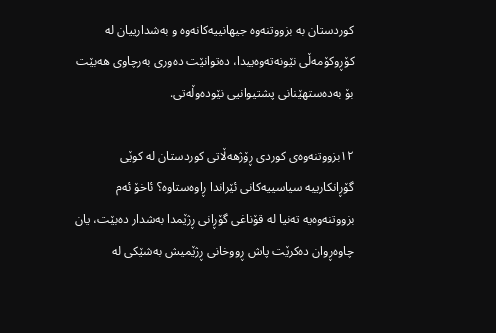کوردستان بە بزووتنەوە جیهانییەکانەوە و بەشدارییان لە کۆڕوکۆمەڵی نێونەتەوەییدا، دەتوانێت دەوری بەرچاوی هەبێت بۆ بەدەستهێنانی پشتیوانیی نێودەوڵەتی.

١٢بزووتنەوەی کوردی ڕۆژهەڵاتی کوردستان لە کوێی گۆڕانکارییە سیاسییەکانی ئێراندا ڕاوەستاوە؟ ئاخۆ ئەم بزووتنەوەیە تەنیا لە قۆناغی گۆڕانی ڕژێمدا بەشدار دەبێت، یان چاوەڕوان دەکرێت پاش ڕووخانی ڕژێمیش بەشێکی لە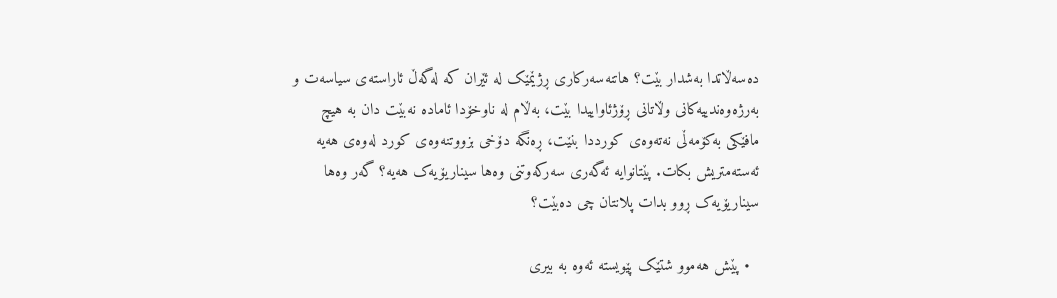دەسەڵاتدا بەشدار بێت؟ هاتنەسەرکاری ڕژێمێک لە ئێران کە لەگەڵ ئاراستەی سیاسەت و بەرژەوەندییەکانی وڵاتانی ڕۆژئاواییدا بێت، بەڵام لە ناوخۆدا ئامادە نەبێت دان بە هیچ مافێکی بەکۆمەڵی نەتەوەی کورددا بنێت، ڕەنگە دۆخی بزووتنەوەی کورد لەوەی هەیە ئەستەمتریش بکات. پێتانوایە ئەگەری سەرکەوتنی وەها سیناریۆیەک هەیە؟ گەر وەها سیناریۆیەک ڕوو بدات پلانتان چی دەبێت؟

  • پێش هەموو شتێک پێویستە ئەوە بە بیری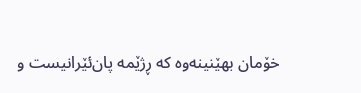خۆمان بهێنینەوە کە ڕژێمە پان‌ئێرانیست و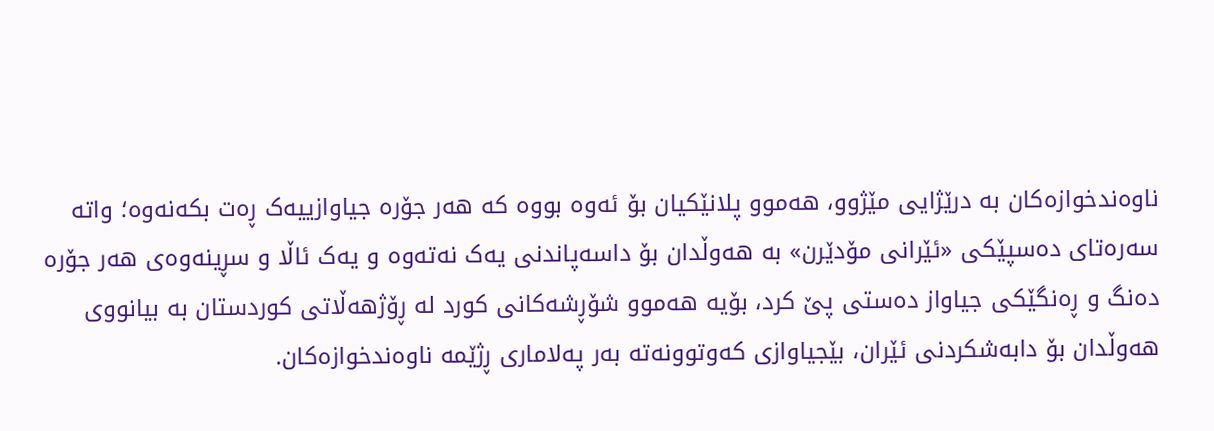ناوەندخوازەکان بە درێژایی مێژوو، هەموو پلانێکیان بۆ ئەوە بووە کە هەر جۆرە جیاوازییەک ڕەت بکەنەوە؛ واتە سەرەتای دەسپێکی «ئێرانی مۆدێرن» بە هەوڵدان بۆ داسەپاندنی یەک نەتەوە و یەک ئاڵا و سڕینەوەی هەر جۆرە دەنگ و ڕەنگێکی جیاواز دەستی پێ کرد، بۆیە هەموو شۆڕشەکانی کورد لە ڕۆژهەڵاتی کوردستان بە بیانووی هەوڵدان بۆ دابەشکردنی ئێران، بێجیاوازی کەوتوونەتە بەر پەلاماری ڕژێمە ناوەندخوازەکان.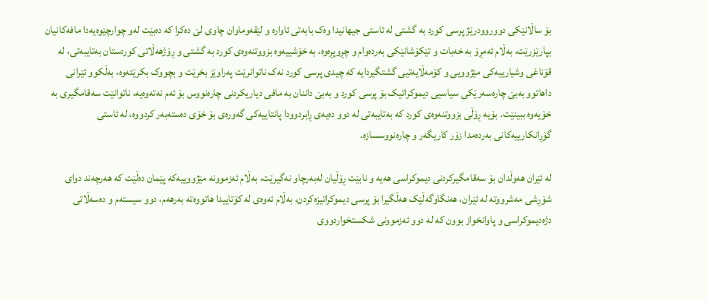بۆ ساڵانێکی دووروودرێژ پرسی کورد بە گشتی لە ئاستی جیهانیدا وەک بابەتی ئاوارە و لێقەوماوان چاوی لێ دەکرا کە دەبێت لەو چوارچێوەیەدا مافەکانیان بپارێزرێت، بەڵام ئەمڕۆ بە خەبات و تێکۆشانێکی بەردەوام و چڕوپڕەوە، بە خۆشییەوە بزووتنەوەی کورد بە گشتی و ڕۆژهەڵاتی کوردستان بەتایبەتی، لە قۆناغی وشیارییەکی مێژوویی و کۆمەڵایەتیی گشتگیردایە کە چیدی پرسی کورد نەک ناتوانرێت پەراوێز بخرێت و بچووک بکرێتەوە، بەڵکوو ئێرانی داهاتوو بەبێ چارەسەرێکی سیاسیی دیموکراتیک بۆ پرسی کورد و بەبێ داننان بە مافی دیاریکردنی چارەنووس بۆ ئەم نەتەوەیە، ناتوانێت سەقامگیری بە خۆیەوە ببینێت. بۆیە ڕۆڵی بزووتنەوەی کورد کە بەتایبەتی لە دوو دەیەی ڕابردوودا پانتاییەکی گەورەی بۆ خۆی دەستەبەر کردووە، لە ئاستی گۆڕانکارییەکانی بەردەمدا زۆر کاریگەر و چارەنووسسازە.

لە ئێران هەوڵدان بۆ سەقامگیرکردنی دیموکراسی هەیە و نابێت ڕۆڵیان لەبەرچاو نەگیرێت، بەڵام ئەزموونە مێژووییەکە پێمان دەڵێت کە هەرچەند دوای شۆڕشی مەشرووتە لە ئێران، هەنگاوگەڵێک هەڵگیرا بۆ پرسی دیموکراتیزەکردن، بەڵام ئەوەی لە کۆتاییدا هاتووەتە بەرهەم، دوو سیستەم و دەسەڵاتی دژەدیموکراسی و پاوانخواز بوون کە لە دوو ئەزموونی شکستخواردووی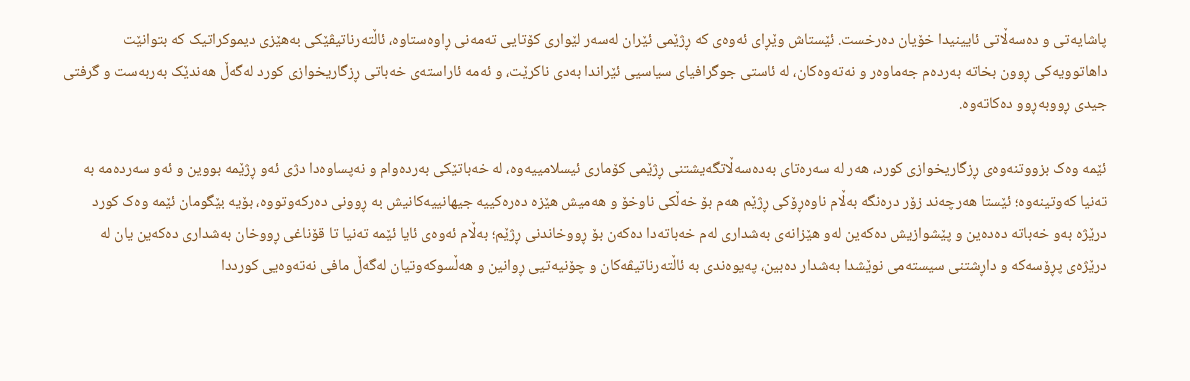پاشایەتی و دەسەڵاتی ئایینیدا خۆیان دەرخست. ئێستاش وێڕای ئەوەی کە ڕژێمی ئێران لەسەر لێواری کۆتایی تەمەنی ڕاوەستاوە، ئاڵتەرناتیڤێکی بەهێزی دیموکراتیک کە بتوانێت داهاتوویەکی ڕوون بخاتە بەردەم جەماوەر و نەتەوەکان، لە ئاستی جوگرافیای سیاسیی ئێراندا بەدی ناکرێت، و ئەمە ئاراستەی خەباتی ڕزگاریخوازی کورد لەگەڵ هەندێک بەربەست و گرفتی جیدی ڕووبەڕوو دەکاتەوە.

ئێمە وەک بزووتنەوەی ڕزگاریخوازی کورد، هەر لە سەرەتای بەدەسەڵاتگەیشتنی ڕژێمی کۆماری ئیسلامییەوە، لە خەباتێکی بەردەوام و نەپساوەدا دژی ئەو ڕژێمە بووین و ئەو سەردەمە بە تەنیا کەوتینەوە؛ ئێستا هەرچەند زۆر درەنگە بەڵام ناوەڕۆکی ڕژێم هەم بۆ خەڵکی ناوخۆ و هەمیش هێزە دەرەکییە جیهانییەکانیش بە ڕوونی دەرکەوتووە، بۆیە بێگومان ئێمە وەک کورد درێژە بەو خەباتە دەدەین و پێشوازیش دەکەین لەو هێزانەی بەشداری لەم خەباتەدا دەکەن بۆ ڕووخاندنی ڕژێم؛ بەڵام ئەوەی ئایا ئێمە تەنیا تا قۆناغی ڕووخان بەشداری دەکەین یان لە درێژەی پڕۆسەکە و داڕشتنی سیستەمی نوێشدا بەشدار دەبین، پەیوەندی بە ئاڵتەرناتیڤەکان و چۆنیەتیی ڕوانین و هەڵسوکەوتیان لەگەڵ مافی نەتەوەیی کورددا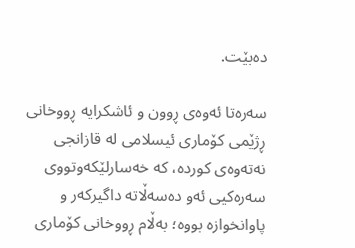دەبێت.

سەرەتا ئەوەی ڕوون و ئاشکرایە ڕووخانی ڕژێمی کۆماری ئیسلامی لە قازانجی نەتەوەی کوردە، کە خەسارلێکەوتووی سەرەکیی ئەو دەسەڵاتە داگیرکەر و پاوانخوازە بووە؛ بەڵام ڕووخانی کۆماری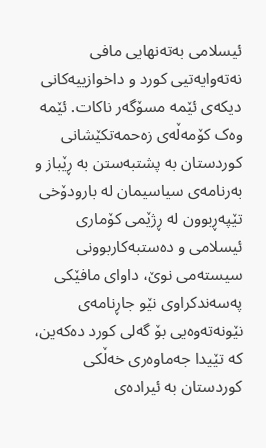ئیسلامی بەتەنهایی مافی نەتەوایەتیی کورد و داخوازییەکانی دیکەی ئێمە مسۆگەر ناکات. ئێمە وەک کۆمەڵەی زەحمەتکێشانی کوردستان بە پشتبەستن بە ڕێباز و بەرنامەی سیاسیمان لە بارودۆخی تێپەڕبوون لە ڕژێمی کۆماری ئیسلامی و دەستبەکاربوونی سیستەمی نوێ، داوای مافێکی پەسەندکراوی نێو جاڕنامەی نێونەتەوەیی بۆ گەلی کورد دەکەین، کە تێیدا جەماوەری خەڵکی کوردستان بە ئیرادەی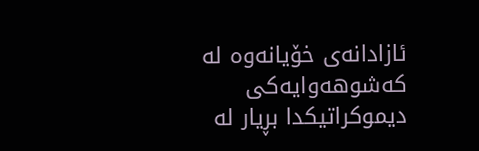ئازادانەی خۆیانەوە لە کەشوهەوایەکی دیموکراتیکدا بڕیار لە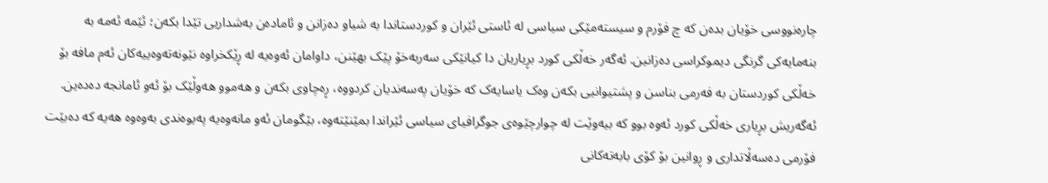چارەنووسی خۆیان بدەن کە چ فۆرم و سیستەمێکی سیاسی لە ئاستی ئێران و کوردستاندا بە شیاو دەزانن و ئامادەن بەشداریی تێدا بکەن؛ ئێمە ئەمە بە بنەمایەکی گرنگی دیموکراسی دەزانین. ئەگەر خەڵکی کورد بڕیاریان دا کیانێکی سەربەخۆ پێک بهێنن، داوامان ئەوەیە لە ڕێکخراوە نێونەتەوەییەکان ئەم مافە بۆ خەڵکی کوردستان بە فەرمی بناسن و پشتیوانیی بکەن وەک یاسایەک کە خۆیان پەسەندیان کردووە، ڕەچاوی بکەن و هەموو هەوڵێک بۆ ئەو ئامانجە دەدەین. ئەگەریش بڕیاری خەڵکی کورد ئەوە بوو کە بیەوێت لە چوارچێوەی جوگرافیای سیاسی ئێراندا بمێنێتەوە، بێگومان ئەو مانەوەیە پەیوەندی بەوەوە هەیە کە دەبێت فۆرمی دەسەڵاتداری و ڕوانین بۆ کۆی بابەتەکانی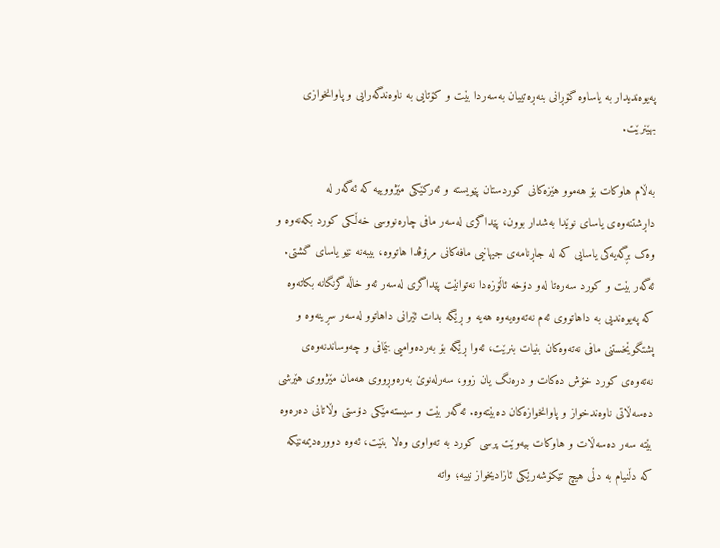پەیوەندیدار بە یاساوە گۆڕانی بنەڕەتییان بەسەردا بێت و کۆتایی بە ناوەندگەرایی و پاوانخوازی بهێنرێت.

بەڵام هاوکات بۆ هەموو هێزەکانی کوردستان پێویستە و ئەرکێکی مێژووییە کە ئەگەر لە داڕشتنەوەی یاسای نوێدا بەشدار بوون، پێداگری لەسەر مافی چارەنووسی خەڵکی کورد بکەنەوە و وەک بڕگەیەکی یاسایی کە لە جاڕنامەی جیهانیی مافەکانی مرۆڤدا هاتووە، بیبەنە نێو یاسای گشتی. ئەگەر بێت و کورد سەرەتا لەو دۆخە ئاڵۆزەدا نەتوانێت پێداگری لەسەر ئەو خاڵە گرنگانە بکاتەوە کە پەیوەندیی بە داهاتووی ئەم نەتەوەیەوە هەیە و ڕێگە بدات ئێرانی داهاتوو لەسەر سڕینەوە و پشتگوێخستنی مافی نەتەوەکان بنیات بنرێت، ئەوا ڕێگە بۆ بەردەوامیی بێمافی و چەوساندنەوەی نەتەوەی کورد خۆش دەکات و درەنگ یان زوو، سەرلەنوێ بەرەوڕووی هەمان مێژووی هێرشی دەسەڵاتی ناوەندخواز و پاوانخوازەکان دەبێتەوە. ئەگەر بێت و سیستەمێکی دۆستی وڵاتانی دەرەوە بێتە سەر دەسەڵات و هاوکات بیەوێت پرسی کورد بە تەواوی وەلا بنێت، ئەوە دوورەدیمەنێکە کە دڵنیام بە دڵی هیچ تێکۆشەرێکی ئازادیخواز نییە؛ واتە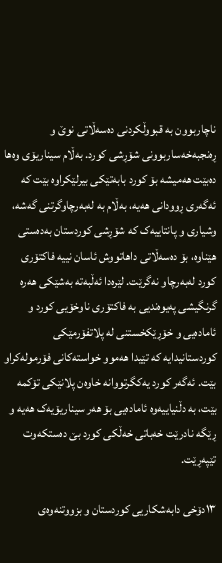ناچاربوون بە قبووڵکردنی دەسەڵاتی نوێ و ڕەنجبەخەساربوونی شۆڕشی کورد. بەڵام سیناریۆی وەها دەبێت هەمیشە بۆ کورد بابەتێکی بیرلێکراوە بێت کە ئەگەری ڕوودانی هەیە، بەڵام بە لەبەرچاوگرتنی گەشە، وشیاری و پانتاییەک کە شۆڕشی کوردستان بەدەستی هێناوە، بۆ دەسەڵاتی داهاتووش ئاسان نییە فاکتۆری کورد لەبەرچاو نەگرێت. لێرەدا ئەڵبەتە بەشێکی هەرە گرنگیشی پەیوەندیی بە فاکتۆری ناوخۆیی کورد و ئامادەیی و خۆڕێکخستنی لە پلاتفۆرمێکی کوردستانیدایە کە تێیدا هەموو خواستەکانی فۆرمولەکراو بێت. ئەگەر کورد یەکگرتووانە خاوەن پلانێکی تۆکمە بێت، بە دڵنیاییەوە ئامادەیی بۆ هەر سیناریۆیەک هەیە و ڕێگە نادرێت خەباتی خەڵکی کورد بێ دەستکەوت تێپەڕێت.

١٣دۆخی دابەشکاریی کوردستان و بزووتنەوەی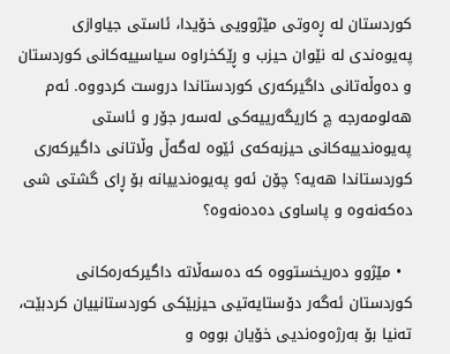کوردستان لە ڕەوتی مێژوویی خۆیدا، ئاستی جیاوازی پەیوەندی لە نێوان حیزب و ڕێکخراوە سیاسییەکانی کوردستان و دەوڵەتانی داگیرکەری کوردستاندا دروست کردووە. ئەم هەلومەرجە چ کاریگەرییەکی لەسەر جۆر و ئاستی پەیوەندییەکانی حیزبەکەی ئێوە لەگەڵ وڵاتانی داگیرکەری کوردستاندا هەیە؟ چۆن ئەو پەیوەندییانە بۆ ڕای گشتی شی دەکەنەوە و پاساوی دەدەنەوە؟

  • مێژوو دەریخستووە کە دەسەڵاتە داگیرکەرەکانی کوردستان ئەگەر دۆستایەتیی حیزبێکی کوردستانییان کردبێت، تەنیا بۆ بەرژەوەندیی خۆیان بووە و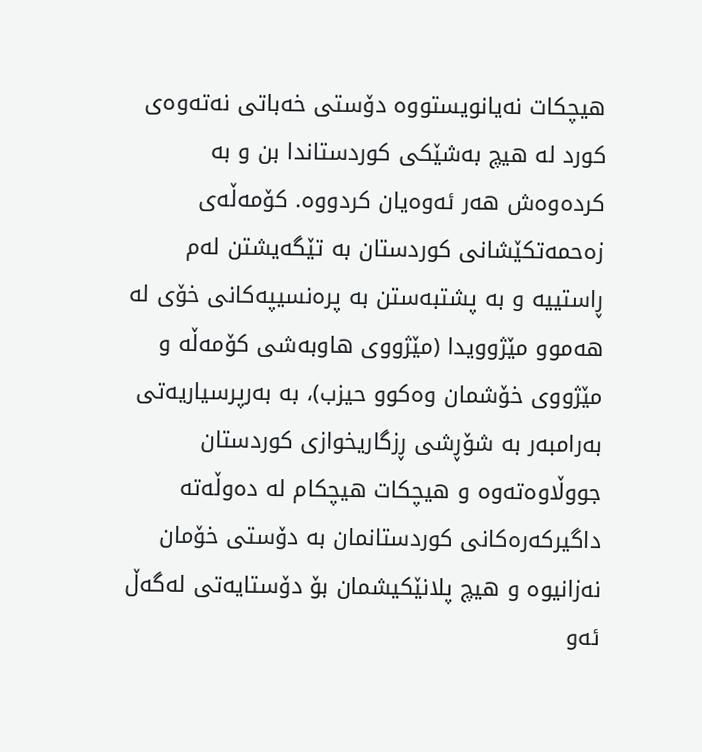هیچکات نەیانویستووە دۆستی خەباتی نەتەوەی کورد لە هیچ بەشێکی کوردستاندا بن و بە کردەوەش هەر ئەوەیان کردووە. کۆمەڵەی زەحمەتکێشانی کوردستان بە تێگەیشتن لەم ڕاستییە و بە پشتبەستن بە پرەنسیپەکانی خۆی لە هەموو مێژوویدا (مێژووی هاوبەشی کۆمەڵە و مێژووی خۆشمان وەکوو حیزب)، بە بەرپرسیاریەتی بەرامبەر بە شۆڕشی ڕزگاریخوازی کوردستان جووڵاوەتەوە و هیچکات هیچکام لە دەوڵەتە داگیرکەرەکانی کوردستانمان بە دۆستی خۆمان نەزانیوە و هیچ پلانێکیشمان بۆ دۆستایەتی لەگەڵ ئەو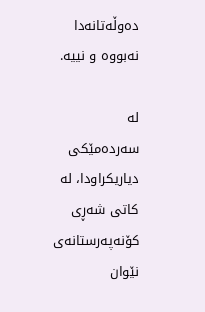دەوڵەتانەدا نەبووە و نییە.

لە سەردەمێکی دیاریکراودا، لە کاتی شەڕی کۆنەپەرستانەی نێوان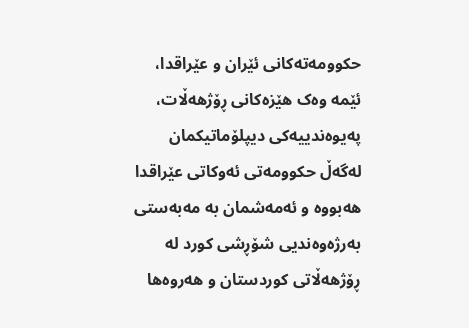حکوومەتەکانی ئێران و عێراقدا، ئێمە وەک هێزەکانی ڕۆژهەڵات، پەیوەندییەکی دیپلۆماتیکمان لەگەڵ حکوومەتی ئەوکاتی عێراقدا هەبووە و ئەمەشمان بە مەبەستی بەرژەوەندیی شۆڕشی کورد لە ڕۆژهەڵاتی کوردستان و هەروەها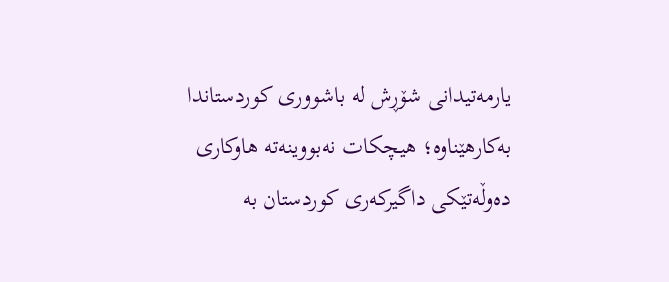یارمەتیدانی شۆڕش لە باشووری کوردستاندا بەکارهێناوە؛ هیچکات نەبووینەتە هاوکاری دەوڵەتێکی داگیرکەری کوردستان بە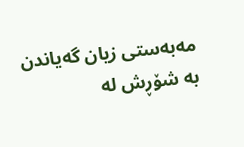مەبەستی زیان گەیاندن بە شۆڕش لە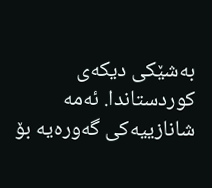بەشێکی دیکەی کوردستاندا. ئەمە شانازییەکی گەورەیە بۆ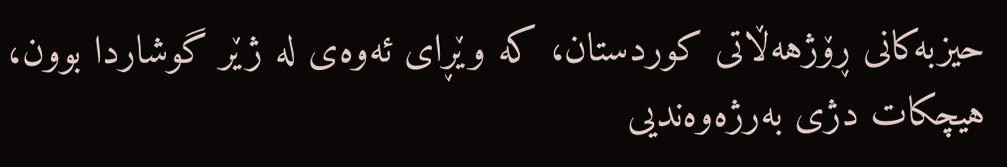حیزبەکانی ڕۆژهەڵاتی کوردستان، کە وێڕای ئەوەی لە ژێر گوشاردا بوون، هیچکات دژی بەرژەوەندیی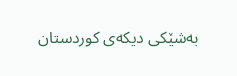بەشێکی دیکەی کوردستان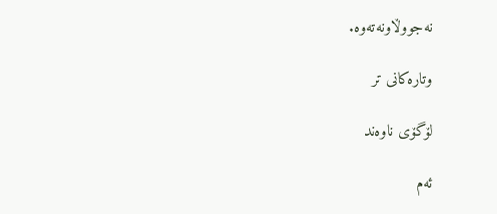نەجووڵاونەتەوە.

وتارەکانی تر

لۆگۆی ناوەند

ئەم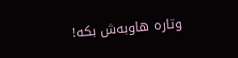وتارە هاوبەش بکە!